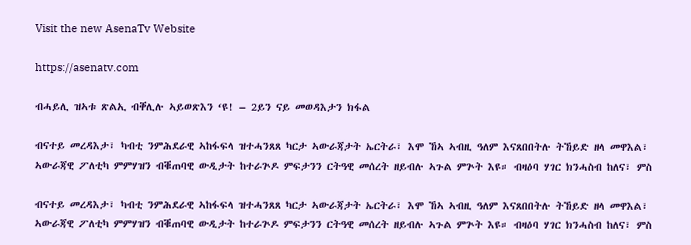Visit the new AsenaTv Website

https://asenatv.com

ብሓይሊ ዝኣቱ ጽልኢ ብቐሊሉ ኣይወጽእን ‘ዩ! – 2ይን ናይ መወዳእታን ክፋል

ብናተይ መረዳእታ፣ ካብቲ ንምሕደራዊ ኣከፋፍላ ዝተሓንጸጸ ካርታ ኣውራጃታት ኤርትራ፣ እሞ ኸኣ ኣብዚ ዓለም እናጸበበትሉ ትኸይድ ዘላ መዋእል፣ ኣውራጃዊ ፖለቲካ ምምሃዝን ብቑጠባዊ ውዲታት ከተራጕዶ ምፍታንን ርትዓዊ መሰረት ዘይብሉ ኣጉል ምጕት እዩ። ብዛዕባ ሃገር ክንሓስብ ከለና፣ ምስ

ብናተይ መረዳእታ፣ ካብቲ ንምሕደራዊ ኣከፋፍላ ዝተሓንጸጸ ካርታ ኣውራጃታት ኤርትራ፣ እሞ ኸኣ ኣብዚ ዓለም እናጸበበትሉ ትኸይድ ዘላ መዋእል፣ ኣውራጃዊ ፖለቲካ ምምሃዝን ብቑጠባዊ ውዲታት ከተራጕዶ ምፍታንን ርትዓዊ መሰረት ዘይብሉ ኣጉል ምጕት እዩ። ብዛዕባ ሃገር ክንሓስብ ከለና፣ ምስ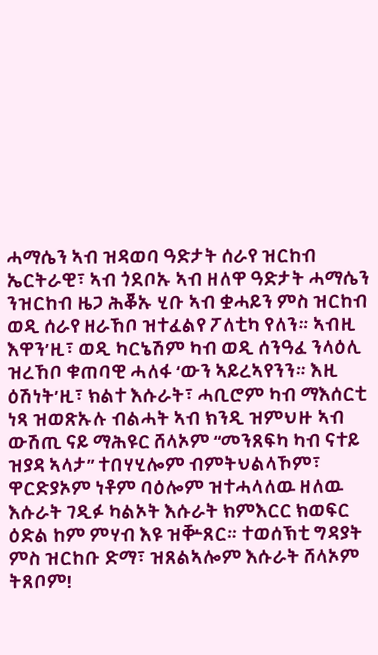ሓማሴን ኣብ ዝዳወባ ዓድታት ሰራየ ዝርከብ ኤርትራዊ፣ ኣብ ጎደቦኡ ኣብ ዘለዋ ዓድታት ሓማሴን ንዝርከብ ዜጋ ሕቖኡ ሂቡ ኣብ ቋሓይን ምስ ዝርከብ ወዲ ሰራየ ዘራኸቦ ዝተፈልየ ፖለቲካ የለን። ኣብዚ እዋን’ዚ፣ ወዲ ካርኔሽም ካብ ወዲ ሰንዓፈ ንላዕሊ ዝረኸቦ ቁጠባዊ ሓለፋ ‘ውን ኣይረኣየንን። እዚ ዕሽነት’ዚ፣ ክልተ እሱራት፣ ሓቢሮም ካብ ማእሰርቲ ነጻ ዝወጽኡሉ ብልሓት ኣብ ክንዲ ዝምህዙ ኣብ ውሽጢ ናይ ማሕዩር ሸላኦም “መንጸፍካ ካብ ናተይ ዝያዳ ኣላታ” ተበሃሂሎም ብምትህልላኾም፣ ዋርድያኦም ነቶም ባዕሎም ዝተሓላለዉ ዘለዉ እሱራት ገዲፉ ካልኦት እሱራት ክምእርር ክወፍር ዕድል ከም ምሃብ እዩ ዝቝጸር። ተወሰኽቲ ግዳያት ምስ ዝርከቡ ድማ፣ ዝጸልኣሎም እሱራት ሸላኦም ትጸቦም!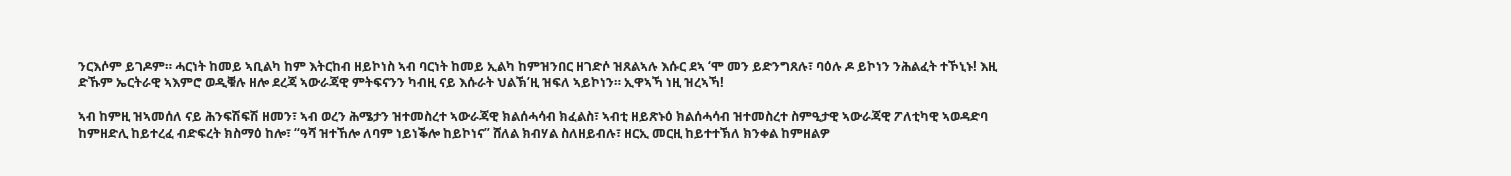ንርእሶም ይገዶም። ሓርነት ከመይ ኣቢልካ ከም እትርከብ ዘይኮነስ ኣብ ባርነት ከመይ ኢልካ ከምዝንበር ዘገድሶ ዝጸልኣሉ እሱር ደኣ ‘ሞ መን ይድንግጸሉ፣ ባዕሉ ዶ ይኮነን ንሕልፈት ተኾኒኑ! እዚ ድኹም ኤርትራዊ ኣእምሮ ወዲቑሉ ዘሎ ደረጃ ኣውራጃዊ ምትፍናንን ካብዚ ናይ እሱራት ህልኽ’ዚ ዝፍለ ኣይኮነን። ኢዋኣኻ ነዚ ዝረኣኻ!

ኣብ ከምዚ ዝኣመሰለ ናይ ሕንፍሽፍሽ ዘመን፣ ኣብ ወረን ሕሜታን ዝተመስረተ ኣውራጃዊ ክልሰሓሳብ ክፈልስ፣ ኣብቲ ዘይጽኑዕ ክልሰሓሳብ ዝተመስረተ ስምዒታዊ ኣውራጃዊ ፖለቲካዊ ኣወዳድባ ከምዘድሊ ከይተረፈ ብድፍረት ክስማዕ ከሎ፣ “ዓሻ ዝተኸሎ ለባም ነይነቕሎ ከይኮነና” ሸለል ክብሃል ስለዘይብሉ፣ ዘርኢ መርዚ ከይተተኽለ ክንቀል ከምዘልዎ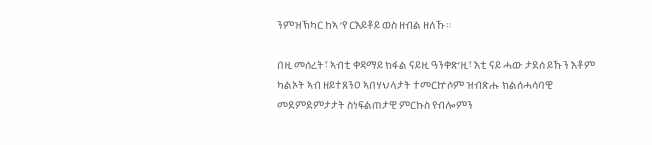ንምዝኽካር ከኣ ‘የ ርእይቶይ ወስ ዘብል ዘለኹ።

በዚ መሰረት፣ ኣብቲ ቀዳማይ ክፋል ናይዚ ዓንቀጽ’ዚ፣ እቲ ናይ ሓው ታደሰ ይኹን እቶም ካልኦት ኣብ ዘይተጸንዐ ኣበሃህላታት ተመርኵሶም ዝብጽሑ ክልሰሓሳባዊ መደምደምታታት ስነፍልጠታዊ ምርኩስ የብሎምን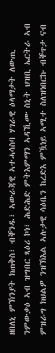ዘበለኒ ምኽንያት ክጠቅስ፣ ብቐንዱ፣ ኣውራጃዊ ኣተሓሳስባ ሃገራዊ ዕላማታት ለውጢ ንምውቃዕ ኣብ ዝግበር ጻዕሪ ኮነ፣ ሕድሕድ ምትእምማን ኣዳኺሙ ስኒት ህዝቢ ኤርትራ ኣብ ምዝራግ ክህልዎ ንዝኽእል ኣሉታዊ ሳዕቤን ከረድእ ምዃነይ ኣሚተ ስለዝነበርኩ ብቐጥታ ናብ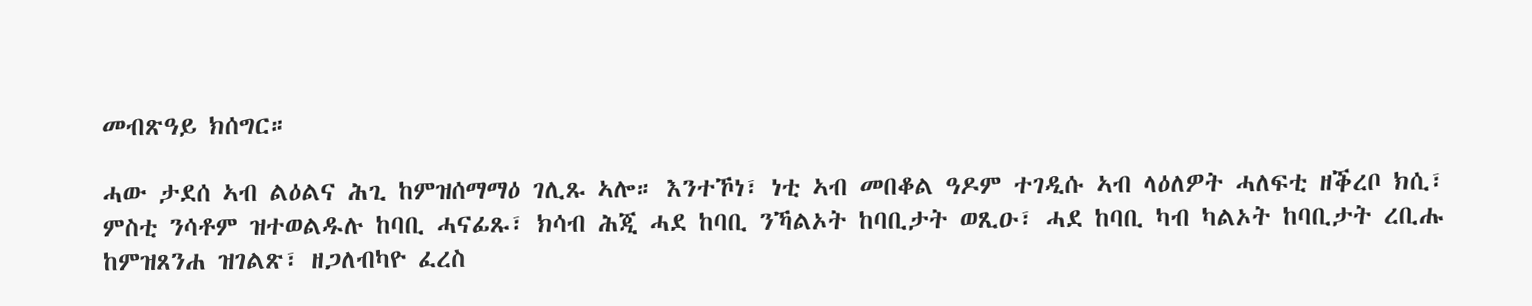መብጽዓይ ክሰግር።

ሓው ታደሰ ኣብ ልዕልና ሕጊ ከምዝሰማማዕ ገሊጹ ኣሎ። እንተኾነ፣ ነቲ ኣብ መበቆል ዓዶም ተገዲሱ ኣብ ላዕለዎት ሓለፍቲ ዘቕረቦ ክሲ፣ ምስቲ ንሳቶም ዝተወልዱሉ ከባቢ ሓናፊጹ፣ ክሳብ ሕጂ ሓደ ከባቢ ንኻልኦት ከባቢታት ወጺዑ፣ ሓደ ከባቢ ካብ ካልኦት ከባቢታት ረቢሑ ከምዝጸንሐ ዝገልጽ፣ ዘጋለብካዮ ፈረስ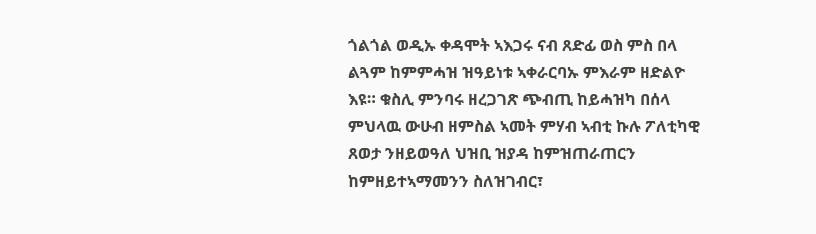ጎልጎል ወዲኡ ቀዳሞት ኣእጋሩ ናብ ጸድፊ ወስ ምስ በላ ልጓም ከምምሓዝ ዝዓይነቱ ኣቀራርባኡ ምእራም ዘድልዮ እዩ። ቁስሊ ምንባሩ ዘረጋገጽ ጭብጢ ከይሓዝካ በሰላ ምህላዉ ውሁብ ዘምስል ኣመት ምሃብ ኣብቲ ኩሉ ፖለቲካዊ ጸወታ ንዘይወዓለ ህዝቢ ዝያዳ ከምዝጠራጠርን ከምዘይተኣማመንን ስለዝገብር፣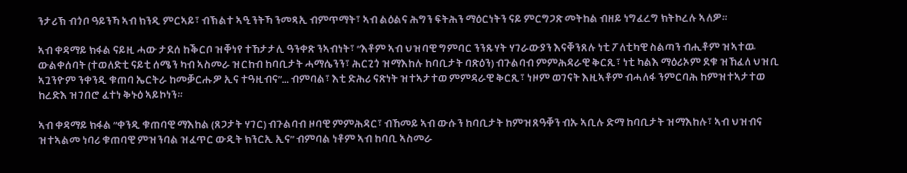ንታሪኽ ብጎቦ ዓይንኻ ኣብ ክንዲ ምርኣይ፣ ብኽልተ ኣዒንትኻ ንመጻኢ ብምጥማት፣ ኣብ ልዕልና ሕግን ፍትሕን ማዕርነትን ናይ ምርግጋጽ መትከል ብዘይ ነግፈረግ ክትኮረሉ ኣለዎ።

ኣብ ቀዳማይ ክፋል ናይዚ ሓው ታደሰ ከቕርቦ ዝቐነየ ተኸታታሊ ዓንቀጽ ንኣብነት፣ “እቶም ኣብ ህዝባዊ ግምባር ንንጹሃት ሃገራውያን እናቐንጸሉ ነቲ ፖለቲካዊ ስልጣን ብሒቶም ዝኣተዉ ውልቀሰባት (ተወለድቲ ናይቲ ሰሜን ካብ ኣስመራ ዝርከብ ከባቢታት ሓማሴንን፣ ሕርጊጎ ዝማእከሉ ከባቢታት ባጽዕን) ብጉልባብ ምምሕዳራዊ ቅርጺ፣ ነቲ ካልእ ማዕሪኦም ደቁ ዝኸፈለ ህዝቢ ኣጓንዮም ንቀንዲ ቁጠባ ኤርትራ ከመቓርሑዎ ኢና ተዓዚብና”… ብምባል፣ እቲ ድሕሪ ናጽነት ዝተኣታተወ ምምዳራዊ ቅርጺ፣ ነዞም ወገናት እዚኣቶም ብሓለፋ ንምርባሕ ከምዝተኣታተወ ከረድእ ዝገበሮ ፈተነ ቅኑዕ ኣይኮነን።

ኣብ ቀዳማይ ክፋል “ቀንዲ ቁጠባዊ ማእከል (ጸጋታት ሃገር) ብጉልባብ ዞባዊ ምምሕዳር፣ ብኸመይ ኣብ ውሱን ከባቢታት ከምዝጸዓቐን ብኡ ኣቢሉ ድማ ከባቢታት ዝማእከሉ፣ ኣብ ህዝብና ዝተኣልመ ነባሪ ቁጠባዊ ምዝንባል ዝፈጥር ውዲት ክንርኢ ኢና” ብምባል ነቶም ኣብ ከባቢ ኣስመራ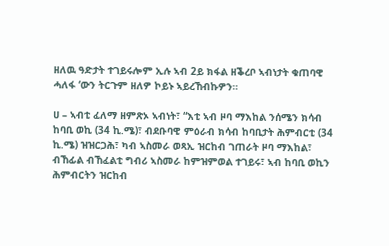ዘለዉ ዓድታት ተገይሩሎም ኢሉ ኣብ 2ይ ክፋል ዘቕረቦ ኣብነታት ቁጠባዊ ሓለፋ ‘ውን ትርጉም ዘለዎ ኮይኑ ኣይረኸብኩዎን።

ሀ – ኣብቲ ፈለማ ዘምጽኦ ኣብነት፣ “እቲ ኣብ ዞባ ማእከል ንሰሜን ክሳብ ከባቢ ወኪ (34 ኪ.ሜ)፣ ብደቡባዊ ምዕራብ ክሳብ ከባቢታት ሕምብርቲ (34 ኪ.ሜ) ዝዝርጋሕ፣ ካብ ኣስመራ ወጻኢ ዝርከብ ገጠራት ዞባ ማእከል፣ ብኸፊል ብኸፈልቲ ግብሪ ኣስመራ ከምዝምወል ተገይሩ፣ ኣብ ከባቢ ወኪን ሕምብርትን ዝርከብ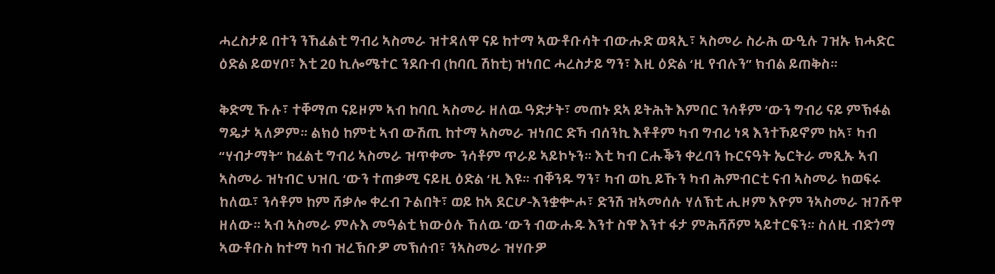ሓረስታይ በተን ንኸፈልቲ ግብሪ ኣስመራ ዝተዳለዋ ናይ ከተማ ኣውቶቡሳት ብውሑድ ወጻኢ፣ ኣስመራ ስራሕ ውዒሉ ገዝኡ ክሓድር ዕድል ይወሃቦ፣ እቲ 20 ኪሎሜተር ንደቡብ (ከባቢ ሽከቲ) ዝነበር ሓረስታይ ግን፣ እዚ ዕድል ‘ዚ የብሉን” ክብል ይጠቅስ።

ቅድሚ ኹሉ፣ ተቐማጦ ናይዞም ኣብ ከባቢ ኣስመራ ዘለዉ ዓድታት፣ መጠኑ ደኣ ይትሕት እምበር ንሳቶም ‘ውን ግብሪ ናይ ምኽፋል ግዴታ ኣለዎም። ልክዕ ከምቲ ኣብ ውሽጢ ከተማ ኣስመራ ዝነበር ድኻ ብሰንኪ እቶቶም ካብ ግብሪ ነጻ እንተኾይኖም ከኣ፣ ካብ “ሃብታማት” ከፈልቲ ግብሪ ኣስመራ ዝጥቀሙ ንሳቶም ጥራይ ኣይኮኑን። እቲ ካብ ርሑቕን ቀረባን ኩርናዓት ኤርትራ መጺኡ ኣብ ኣስመራ ዝነብር ህዝቢ ‘ውን ተጠቃሚ ናይዚ ዕድል ‘ዚ እዩ። ብቐንዱ ግን፣ ካብ ወኪ ይኹን ካብ ሕምብርቲ ናብ ኣስመራ ክወፍሩ ከለዉ፣ ንሳቶም ከም ሸቃሎ ቀረብ ጉልበት፣ ወይ ከኣ ደርሆ-እንቋቍሖ፣ ድንሽ ዝኣመሰሉ ሃለኽቲ ሒዞም እዮም ንኣስመራ ዝገሹዋ ዘለው። ኣብ ኣስመራ ምሉእ መዓልቲ ክውዕሉ ኸለዉ ‘ውን ብውሑዱ እንተ ስዋ እንተ ፋታ ምሕሻሾም ኣይተርፍን። ስለዚ ብድጎማ ኣውቶቡስ ከተማ ካብ ዝረኽቡዎ መኽሰብ፣ ንኣስመራ ዝሃቡዎ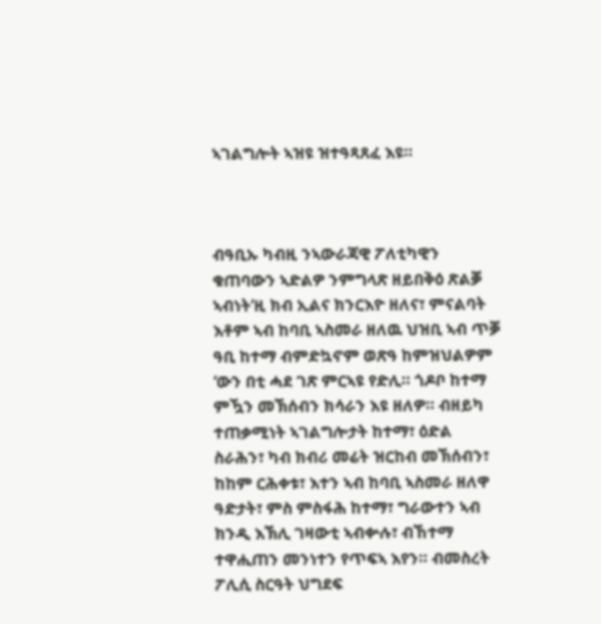ኣገልግሎት ኣዝዩ ዝተዓጻጸፈ እዩ።



ብዓቢኡ ካብዚ ንኣውራጃዊ ፖለቲካዊን ቁጠባውን ኣድልዎ ንምግላጽ ዘይበቅዕ ጽልቓ ኣብነት’ዚ ክብ ኢልና ክንርእዮ ዘለና፣ ምናልባት እቶም ኣብ ከባቢ ኣስመራ ዘለዉ ህዝቢ ኣብ ጥቓ ዓቢ ከተማ ብምድኳኖም ወጽዓ ከምዝህልዎም ‘ውን በቲ ሓደ ገጽ ምርኣዩ የድሊ። ጎዶቦ ከተማ ምዃን መኽሰብን ክሳራን እዩ ዘለዎ። ብዘይካ ተጠቃሚነት ኣገልግሎታት ከተማ፣ ዕድል ስራሕን፣ ካብ ክብሪ መሬት ዝርከብ መኽሰብን፣ ከከም ርሕቀቱ፣ እተን ኣብ ከባቢ ኣስመራ ዘለዋ ዓድታት፣ ምስ ምስፋሕ ከተማ፣ ግራውተን ኣብ ክንዲ እኽሊ ገዛውቲ ኣብቍሉ፣ ብኸተማ ተዋሒጠን መንነተን የጥፍኣ እየን። ብመስረት ፖሊሲ ስርዓት ህግደፍ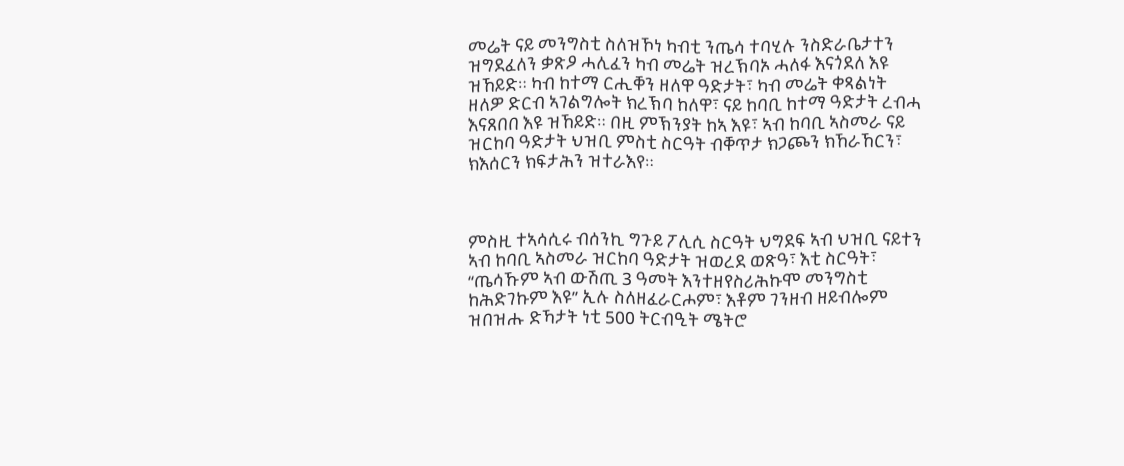መሬት ናይ መንግስቲ ስለዝኾነ ካብቲ ንጤሳ ተባሂሉ ንስድራቤታተን ዝግደፈለን ቃጽዖ ሓሊፈን ካብ መሬት ዝረኽባኦ ሓለፋ እናጎደለ እዩ ዝኸይድ። ካብ ከተማ ርሒቐን ዘለዋ ዓድታት፣ ካብ መሬት ቀጻልነት ዘለዎ ድርብ ኣገልግሎት ክረኽባ ከለዋ፣ ናይ ከባቢ ከተማ ዓድታት ረብሓ እናጸበበ እዩ ዝኸይድ። በዚ ምኽንያት ከኣ እዩ፣ ኣብ ከባቢ ኣስመራ ናይ ዝርከባ ዓድታት ህዝቢ ምስቲ ስርዓት ብቐጥታ ክጋጮን ክኸራኸርን፣ ክእሰርን ክፍታሕን ዝተራእየ።



ምስዚ ተኣሳሲሩ ብሰንኪ ግጉይ ፖሊሲ ስርዓት ህግደፍ ኣብ ህዝቢ ናይተን ኣብ ከባቢ ኣስመራ ዝርከባ ዓድታት ዝወረደ ወጽዓ፣ እቲ ስርዓት፣ “ጤሳኹም ኣብ ውሽጢ 3 ዓመት እንተዘየስሪሕኩሞ መንግስቲ ከሕድገኩም እዩ” ኢሉ ስለዘፈራርሖም፣ እቶም ገንዘብ ዘይብሎም ዝበዝሑ ድኻታት ነቲ 500 ትርብዒት ሜትሮ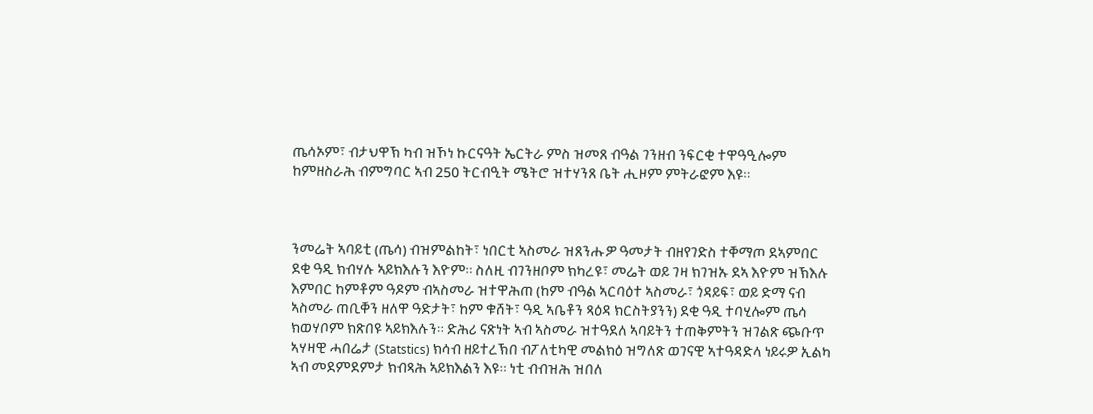ጤሳኦም፣ ብታህዋኽ ካብ ዝኾነ ኩርናዓት ኤርትራ ምስ ዝመጸ ብዓል ገንዘብ ንፍርቂ ተዋዓዒሎም ከምዘስራሕ ብምግባር ኣብ 250 ትርብዒት ሜትሮ ዝተሃንጸ ቤት ሒዞም ምትራፎም እዩ።



ንመሬት ኣባይቲ (ጤሳ) ብዝምልከት፣ ነበርቲ ኣስመራ ዝጸንሑዎ ዓመታት ብዘየገድስ ተቐማጦ ደኣምበር ደቂ ዓዲ ክብሃሉ ኣይክእሉን እዮም። ስለዚ ብገንዘቦም ክካረዩ፣ መሬት ወይ ገዛ ክገዝኡ ደኣ እዮም ዝኽእሉ እምበር ከምቶም ዓዶም ብኣስመራ ዝተዋሕጠ (ከም ብዓል ኣርባዕተ ኣስመራ፣ ጎዳይፍ፣ ወይ ድማ ናብ ኣስመራ ጠቢቐን ዘለዋ ዓድታት፣ ከም ቁሸት፣ ዓዲ ኣቤቶን ጻዕዳ ክርስትያንን) ደቂ ዓዲ ተባሂሎም ጤሳ ክወሃቦም ክጽበዩ ኣይክእሉን። ድሕሪ ናጽነት ኣብ ኣስመራ ዝተዓደለ ኣባይትን ተጠቅምትን ዝገልጽ ጭቡጥ ኣሃዛዊ ሓበሬታ (Statstics) ክሳብ ዘይተረኽበ ብፖለቲካዊ መልክዕ ዝግለጽ ወገናዊ ኣተዓዳድላ ነይሩዎ ኢልካ ኣብ መደምደምታ ክብጻሕ ኣይክእልን እዩ። ነቲ ብብዝሕ ዝበለ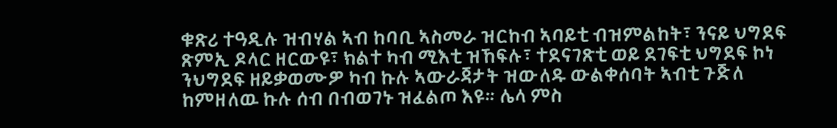ቁጽሪ ተዓዲሉ ዝብሃል ኣብ ከባቢ ኣስመራ ዝርከብ ኣባይቲ ብዝምልከት፣ ንናይ ህግደፍ ጽምኢ ዶላር ዘርውዩ፣ ክልተ ካብ ሚእቲ ዝኸፍሉ፣ ተደናገጽቲ ወይ ደገፍቲ ህግደፍ ኮነ ንህግደፍ ዘይቃወሙዎ ካብ ኩሉ ኣውራጃታት ዝውለዱ ውልቀሰባት ኣብቲ ጉጅለ ከምዘለዉ ኩሉ ሰብ በብወገኑ ዝፈልጦ እዩ። ሌላ ምስ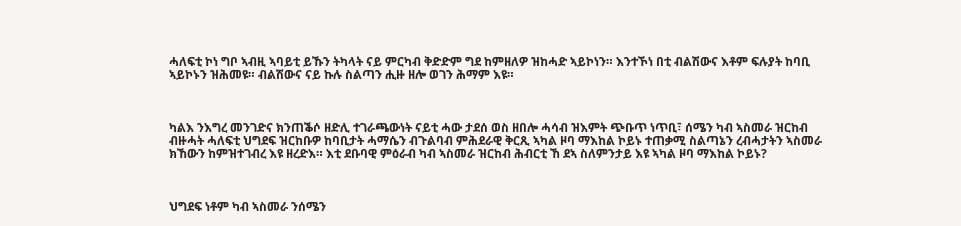ሓለፍቲ ኮነ ግቦ ኣብዚ ኣባይቲ ይኹን ትካላት ናይ ምርካብ ቅድድም ግደ ከምዘለዎ ዝከሓድ ኣይኮነን። እንተኾነ በቲ ብልሽውና እቶም ፍሉያት ከባቢ ኣይኮኑን ዝሕመዩ። ብልሽውና ናይ ኩሉ ስልጣን ሒዙ ዘሎ ወገን ሕማም እዩ።



ካልእ ንእግረ መንገድና ክንጠቕሶ ዘድሊ ተገራጫውነት ናይቲ ሓው ታደሰ ወስ ዘበሎ ሓሳብ ዝእምት ጭቡጥ ነጥቢ፣ ሰሜን ካብ ኣስመራ ዝርከብ ብዙሓት ሓለፍቲ ህግደፍ ዝርከቡዎ ከባቢታት ሓማሴን ብጉልባብ ምሕደራዊ ቅርጺ ኣካል ዞባ ማእከል ኮይኑ ተጠቃሚ ስልጣኔን ረብሓታትን ኣስመራ ክኸውን ከምዝተገብረ እዩ ዘረድእ። እቲ ደቡባዊ ምዕራብ ካብ ኣስመራ ዝርከብ ሕብርቲ ኸ ደኣ ስለምንታይ እዩ ኣካል ዞባ ማእከል ኮይኑ?



ህግደፍ ነቶም ካብ ኣስመራ ንሰሜን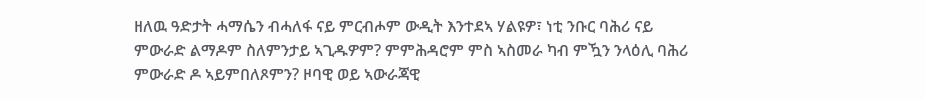ዘለዉ ዓድታት ሓማሴን ብሓለፋ ናይ ምርብሖም ውዲት እንተደኣ ሃልዩዎ፣ ነቲ ንቡር ባሕሪ ናይ ምውራድ ልማዶም ስለምንታይ ኣጊዱዎም? ምምሕዳሮም ምስ ኣስመራ ካብ ምዃን ንላዕሊ ባሕሪ ምውራድ ዶ ኣይምበለጾምን? ዞባዊ ወይ ኣውራጃዊ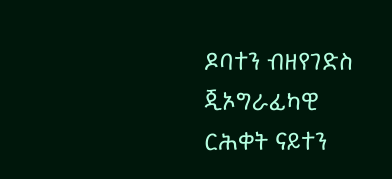ዶባተን ብዘየገድስ ጂኦግራፊካዊ ርሕቀት ናይተን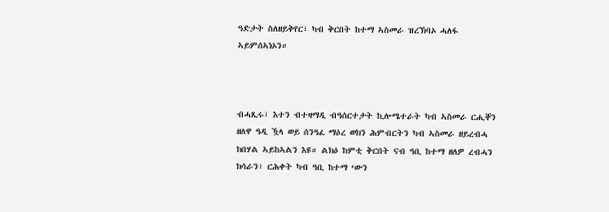ዓድታት ስለዘይቅየር፣ ካብ ቅርበት ከተማ ኣስመራ ዝረኽባኦ ሓለፋ ኣይምሰኣነኦን።



ብሓጺሩ፣ እተን ብተዛማዲ ብዓሰርተታት ኪሎሜተራት ካብ ኣስመራ ርሒቐን ዘለዋ ዓዲ ዃላ ወይ ሰንዓፈ ማዕረ ወክን ሕምብርትን ካብ ኣስመራ ዘይረብሓ ክበሃል ኣይከኣልን እዩ። ልክዕ ከምቲ ቅርበት ናብ ዓቢ ከተማ ዘለዎ ረብሓን ክሳራን፣ ርሕቀት ካብ ዓቢ ከተማ ‘ውን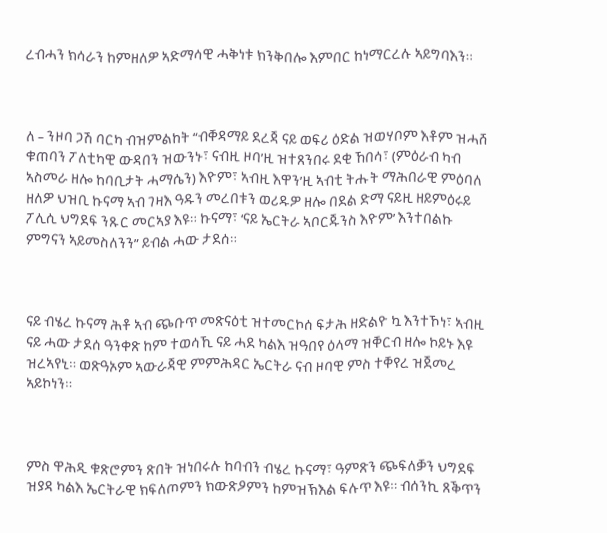ረብሓን ክሳራን ከምዘለዎ ኣድማሳዊ ሓቅነቱ ክንቅበሎ እምበር ከነማርረሉ ኣይግባእን።



ለ – ንዞባ ጋሽ ባርካ ብዝምልከት “ብቐዳማይ ደረጃ ናይ ወፍሪ ዕድል ዝወሃቦም እቶም ዝሓሸ ቁጠባን ፖለቲካዊ ውዳበን ዝውንኑ፣ ናብዚ ዞባ’ዚ ዝተጸንበሩ ደቂ ኸበሳ፣ (ምዕራብ ካብ ኣስመራ ዘሎ ከባቢታት ሓማሴን) እዮም፣ ኣብዚ እዋን’ዚ ኣብቲ ትሑት ማሕበራዊ ምዕባለ ዘለዎ ህዝቢ ኩናማ ኣብ ገዛእ ዓዱን መረበቱን ወሪዱዎ ዘሎ በደል ድማ ናይዚ ዘይምዕሩይ ፖሊሲ ህግደፍ ንጹር መርኣያ እዩ። ኩናማ፣ ‘ናይ ኤርትራ ኣቦርጁንስ እዮም’ እንተበልኩ ምግናን ኣይመስለንን” ይብል ሓው ታደሰ።



ናይ ብሄረ ኩናማ ሕቶ ኣብ ጭቡጥ መጽናዕቲ ዝተመርኮሰ ፍታሕ ዘድልዮ ኳ እንተኾነ፣ ኣብዚ ናይ ሓው ታደሰ ዓንቀጽ ከም ተወሳኺ ናይ ሓደ ካልእ ዝዓበየ ዕላማ ዝቐርብ ዘሎ ኮይኑ እዩ ዝረኣየኒ። ወጽዓኦም ኣውራጃዊ ምምሕዳር ኤርትራ ናብ ዞባዊ ምስ ተቐየረ ዝጀመረ ኣይኮነን።



ምስ ዋሕዲ ቁጽሮምን ጽበት ዝነበሩሉ ከባብን ብሄረ ኩናማ፣ ዓምጽን ጭፍለቓን ህግደፍ ዝያዳ ካልእ ኤርትራዊ ክፍለጦምን ክውጽዖምን ከምዝኽእል ፍሉጥ እዩ። ብሰንኪ ጸቕጥን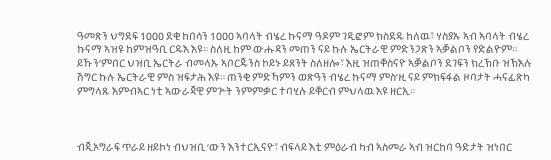ዓመጽን ህግደፍ 1000 ደቂ ከበሳን 1000 ኣባላት ብሄረ ኩናማ ዓዶም ገዲፎም ክስደዱ ከለዉ፣ ሃስያኡ ኣብ ኣባላት ብሄረ ኩናማ ኣዝዩ ከምዝዓቢ ርዱእ እዩ። ስለዚ ከም ውሑዳን መጠን ናይ ኩሉ ኤርትራዊ ምድንጋጽን ኣቓልቦን የድልዮም። ይኹን’ምበር ህዝቢ ኤርትራ ብመላኡ ኣቦርጁንስ ኮይኑ ይጸንት ስለዘሎ፣ እዚ ዝጠቐስናዮ ኣቓልቦን ደገፍን ክረኽቡ ዝኽእሉ ሽግር ኩሉ ኤርትራዊ ምስ ዝፍታሕ እዩ። ጠንቂ ምድኻምን ወጽዓን ብሄረ ኩናማ ምስ’ዚ ናይ ምክፍፋል ዞባታት ሓናፊጽካ ምግላጹ እምብኣር ነቲ ኣውራጃዊ ምጕት ንምምቃር ተባሂሉ ይቐርብ ምህላዉ እዩ ዘርኢ።



ብጂኦግራፍ ጥራይ ዘይኮነ ብህዝቢ ‘ውን እንተርኢናዮ፣ ብፍላይ እቲ ምዕራብ ካብ ኣስመራ ኣብ ዝርከባ ዓድታት ዝነበር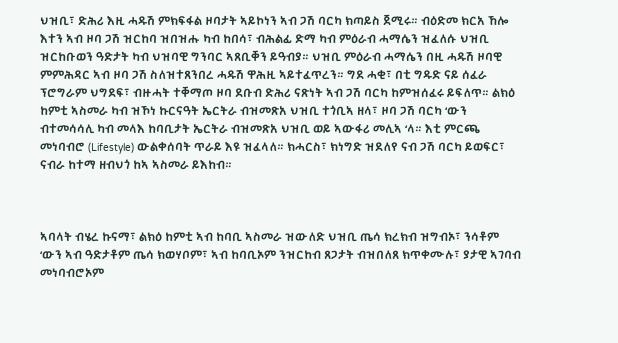ህዝቢ፣ ድሕሪ እዚ ሓዱሽ ምክፍፋል ዞባታት ኣይኮነን ኣብ ጋሽ ባርካ ክጣይስ ጀሚሩ። ብዕድመ ክርአ ኸሎ እተን ኣብ ዞባ ጋሽ ዝርከባ ዝበዝሑ ካብ ከበሳ፣ ብሕልፊ ድማ ካብ ምዕራብ ሓማሴን ዝፈለሱ ህዝቢ ዝርከቡወን ዓድታት ካብ ህዝባዊ ግንባር ኣጸቢቐን ይዓብያ። ህዝቢ ምዕራብ ሓማሴን በዚ ሓዱሽ ዞባዊ ምምሕዳር ኣብ ዞባ ጋሽ ስለዝተጸንበረ ሓዱሽ ዋሕዚ ኣይተፈጥረን። ግደ ሓቂ፣ በቲ ግዱድ ናይ ሰፈራ ፕሮግራም ህግደፍ፣ ብዙሓት ተቐማጦ ዞባ ደቡብ ድሕሪ ናጽነት ኣብ ጋሽ ባርካ ከምዝሰፈሩ ይፍለጥ። ልክዕ ከምቲ ኣስመራ ካብ ዝኾነ ኩርናዓት ኤርትራ ብዝመጽአ ህዝቢ ተጎቢኣ ዘላ፣ ዞባ ጋሽ ባርካ ‘ውን ብተመሳሳሊ ካብ መላእ ከባቢታት ኤርትራ ብዝመጽአ ህዝቢ ወይ ኣውፋሪ መሊኣ ‘ላ። እቲ ምርጫ መነባብሮ (Lifestyle) ውልቀሰባት ጥራይ እዩ ዝፈላለ። ክሓርስ፣ ክነግድ ዝደለየ ናብ ጋሽ ባርካ ይወፍር፣ ናብራ ከተማ ዘብህጎ ከኣ ኣስመራ ይእከብ።



ኣባላት ብሄረ ኩናማ፣ ልክዕ ከምቲ ኣብ ከባቢ ኣስመራ ዝውለድ ህዝቢ ጤሳ ክረክብ ዝግብኦ፣ ንሳቶም ‘ውን ኣብ ዓድታቶም ጤሳ ክወሃቦም፣ ኣብ ከባቢኦም ንዝርከብ ጸጋታት ብዝበለጸ ክጥቀሙሉ፣ ያታዊ ኣገባብ መነባብሮኦም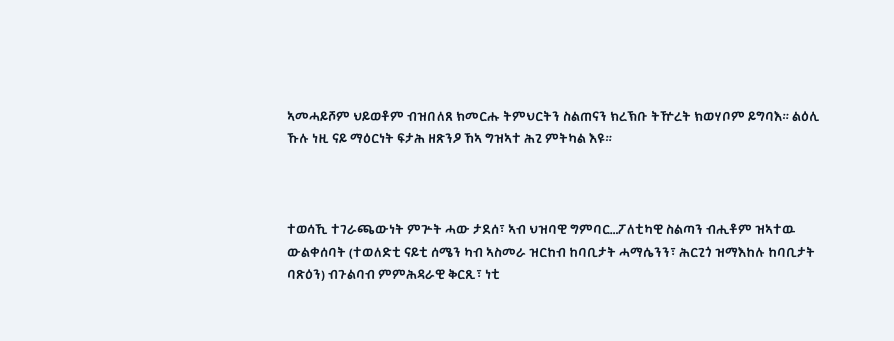ኣመሓይሾም ህይወቶም ብዝበለጸ ክመርሑ ትምህርትን ስልጠናን ክረኽቡ ትዅረት ክወሃቦም ይግባእ። ልዕሊ ኹሉ ነዚ ናይ ማዕርነት ፍታሕ ዘጽንዖ ኸኣ ግዝኣተ ሕጊ ምትካል እዩ።



ተወሳኺ ተገራጫውነት ምጕት ሓው ታደሰ፣ ኣብ ህዝባዊ ግምባር…ፖለቲካዊ ስልጣን ብሒቶም ዝኣተዉ ውልቀሰባት (ተወለድቲ ናይቲ ሰሜን ካብ ኣስመራ ዝርከብ ከባቢታት ሓማሴንን፣ ሕርጊጎ ዝማእከሉ ከባቢታት ባጽዕን) ብጉልባብ ምምሕዳራዊ ቅርጺ፣ ነቲ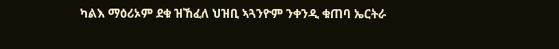ካልእ ማዕሪኦም ደቁ ዝኸፈለ ህዝቢ ኣጓንዮም ንቀንዲ ቁጠባ ኤርትራ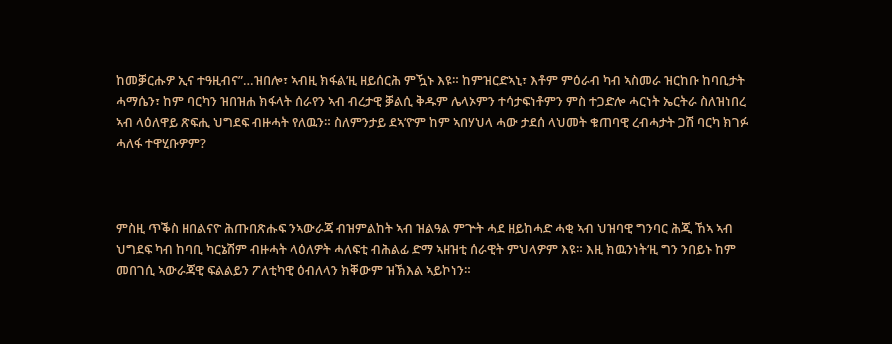ከመቓርሑዎ ኢና ተዓዚብና”…ዝበሎ፣ ኣብዚ ክፋል’ዚ ዘይሰርሕ ምዃኑ እዩ። ከምዝርድኣኒ፣ እቶም ምዕራብ ካብ ኣስመራ ዝርከቡ ከባቢታት ሓማሴን፣ ከም ባርካን ዝበዝሐ ክፋላት ሰራየን ኣብ ብረታዊ ቓልሲ ቅዱም ሌላኦምን ተሳታፍነቶምን ምስ ተጋድሎ ሓርነት ኤርትራ ስለዝነበረ ኣብ ላዕለዋይ ጽፍሒ ህግደፍ ብዙሓት የለዉን። ስለምንታይ ደኣ’ዮም ከም ኣበሃህላ ሓው ታደሰ ላህመት ቁጠባዊ ረብሓታት ጋሽ ባርካ ክገፉ ሓለፋ ተዋሂቡዎም?



ምስዚ ጥቕስ ዘበልናዮ ሕጡበጽሑፍ ንኣውራጃ ብዝምልከት ኣብ ዝልዓል ምጕት ሓደ ዘይከሓድ ሓቂ ኣብ ህዝባዊ ግንባር ሕጂ ኸኣ ኣብ ህግደፍ ካብ ከባቢ ካርኔሽም ብዙሓት ላዕለዎት ሓለፍቲ ብሕልፊ ድማ ኣዘዝቲ ሰራዊት ምህላዎም እዩ። እዚ ክዉንነት’ዚ ግን ንበይኑ ከም መበገሲ ኣውራጃዊ ፍልልይን ፖለቲካዊ ዕብለላን ክቐውም ዝኽእል ኣይኮነን።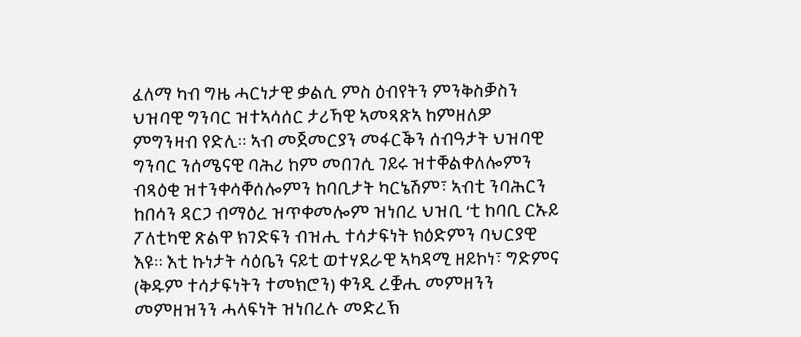ፈለማ ካብ ግዜ ሓርነታዊ ቃልሲ ምስ ዕብየትን ምንቅስቓስን ህዝባዊ ግንባር ዝተኣሳሰር ታሪኻዊ ኣመጻጽኣ ከምዘለዎ ምግንዛብ የድሊ። ኣብ መጀመርያን መፋርቕን ሰብዓታት ህዝባዊ ግንባር ንሰሜናዊ ባሕሪ ከም መበገሲ ገይሩ ዝተቐልቀለሎምን ብጻዕቂ ዝተንቀሳቐሰሎምን ከባቢታት ካርኔሽም፣ ኣብቲ ንባሕርን ከበሳን ዳርጋ ብማዕረ ዝጥቀመሎም ዝነበረ ህዝቢ ‘ቲ ከባቢ ርኡይ ፖለቲካዊ ጽልዋ ክገድፍን ብዝሒ ተሳታፍነት ክዕድምን ባህርያዊ እዩ። እቲ ኩነታት ሳዕቤን ናይቲ ወተሃደራዊ ኣካዳሚ ዘይኮነ፣ ግድምና (ቅዱም ተሳታፍነትን ተመክሮን) ቀንዲ ረቛሒ መምዘንን መምዘዝንን ሓላፍነት ዝነበረሉ መድረኽ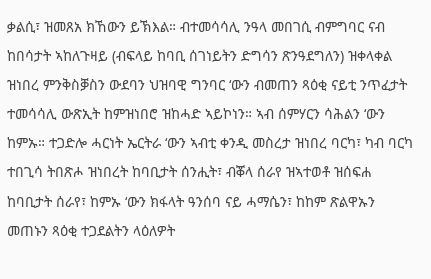ቃልሲ፣ ዝመጸአ ክኸውን ይኽእል። ብተመሳሳሊ ንዓላ መበገሲ ብምግባር ናብ ከበሳታት ኣከለጉዛይ (ብፍላይ ከባቢ ሰገነይትን ድግሳን ጽንዓደግለን) ዝቀላቀል ዝነበረ ምንቅስቓስን ውደባን ህዝባዊ ግንባር ‘ውን ብመጠን ጻዕቂ ናይቲ ንጥፈታት ተመሳሳሊ ውጽኢት ከምዝነበሮ ዝከሓድ ኣይኮነን። ኣብ ሰምሃርን ሳሕልን ‘ውን ከምኡ። ተጋድሎ ሓርነት ኤርትራ ‘ውን ኣብቲ ቀንዲ መስረታ ዝነበረ ባርካ፣ ካብ ባርካ ተበጊሳ ትበጽሖ ዝነበረት ከባቢታት ሰንሒት፣ ብቖላ ሰራየ ዝኣተወቶ ዝሰፍሐ ከባቢታት ሰራየ፣ ከምኡ ‘ውን ክፋላት ዓንሰባ ናይ ሓማሴን፣ ከከም ጽልዋኡን መጠኑን ጻዕቂ ተጋደልትን ላዕለዎት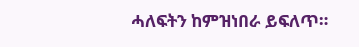ሓለፍትን ከምዝነበራ ይፍለጥ።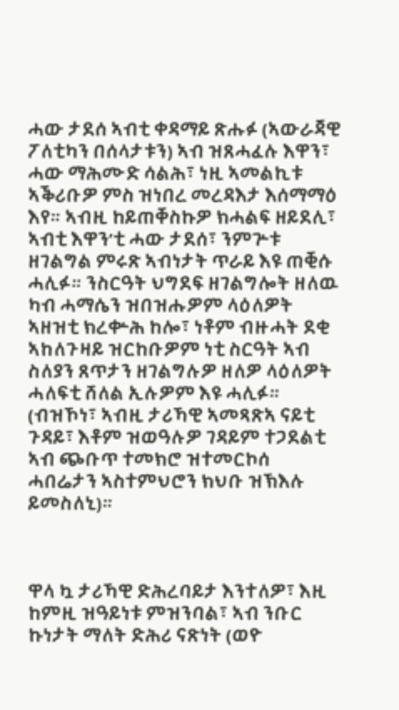ሓው ታደሰ ኣብቲ ቀዳማይ ጽሑፉ (ኣውራጃዊ ፖለቲካን በሰላታቱን) ኣብ ዝጸሓፈሉ እዋን፣ ሓው ማሕሙድ ሳልሕ፣ ነዚ ኣመልኪቱ ኣቕሪቡዎ ምስ ዝነበረ መረዳእታ እሰማማዕ እየ። ኣብዚ ከይጠቐስኩዎ ክሓልፍ ዘይደሊ፣ ኣብቲ እዋን’ቲ ሓው ታደሰ፣ ንምጕቱ ዘገልግል ምሩጽ ኣብነታት ጥራይ እዩ ጠቒሱ ሓሊፉ። ንስርዓት ህግደፍ ዘገልግሎት ዘለዉ ካብ ሓማሴን ዝበዝሑዎም ላዕለዎት ኣዘዝቲ ክረቍሕ ከሎ፣ ነቶም ብዙሓት ደቂ ኣከለጉዛይ ዝርከቡዎም ነቲ ስርዓት ኣብ ስለያን ጸጥታን ዘገልግሉዎ ዘለዎ ላዕለዎት ሓለፍቲ ሸለል ኢሉዎም እዩ ሓሊፉ። (ብዝኾነ፣ ኣብዚ ታሪኻዊ ኣመጻጽኣ ናይቲ ጉዳይ፣ እቶም ዝወዓሉዎ ገዳይም ተጋደልቲ ኣብ ጭቡጥ ተመክሮ ዝተመርኮሰ ሓበሬታን ኣስተምህሮን ክህቡ ዝኽእሉ ይመስለኒ)።



ዋላ ኳ ታሪኻዊ ድሕረባይታ እንተለዎ፣ እዚ ከምዚ ዝዓይነቱ ምዝንባል፣ ኣብ ንቡር ኩነታት ማለት ድሕሪ ናጽነት (ወዮ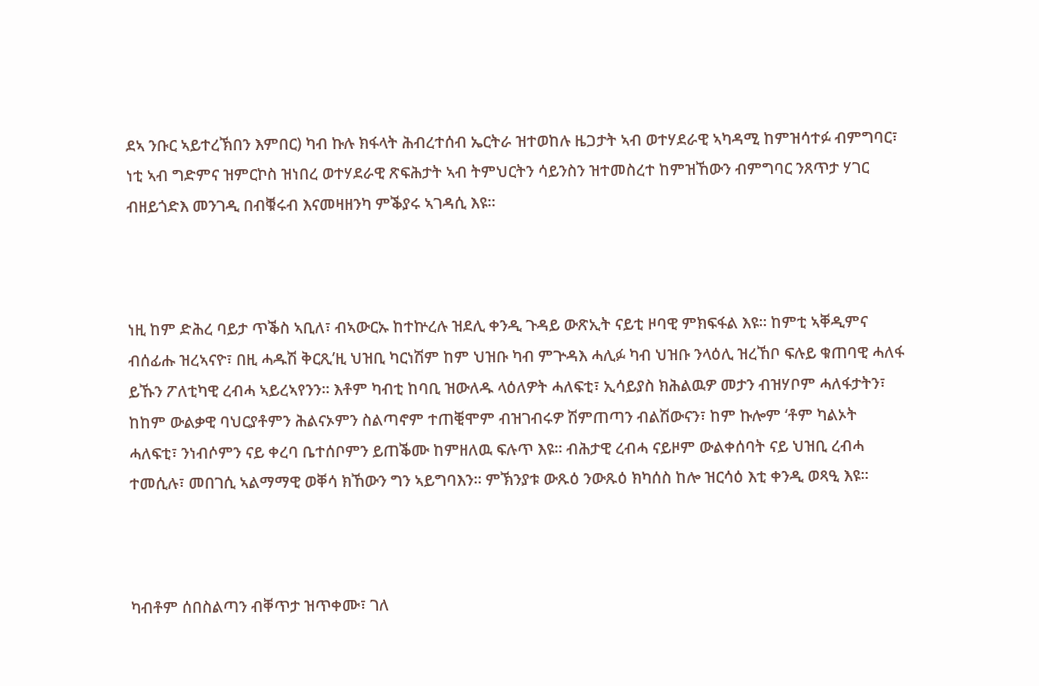ደኣ ንቡር ኣይተረኽበን እምበር) ካብ ኩሉ ክፋላት ሕብረተሰብ ኤርትራ ዝተወከሉ ዜጋታት ኣብ ወተሃደራዊ ኣካዳሚ ከምዝሳተፉ ብምግባር፣ ነቲ ኣብ ግድምና ዝምርኮስ ዝነበረ ወተሃደራዊ ጽፍሕታት ኣብ ትምህርትን ሳይንስን ዝተመስረተ ከምዝኸውን ብምግባር ንጸጥታ ሃገር ብዘይጎድእ መንገዲ በብቑሩብ እናመዛዘንካ ምቕያሩ ኣገዳሲ እዩ።



ነዚ ከም ድሕረ ባይታ ጥቕስ ኣቢለ፣ ብኣውርኡ ከተኵረሉ ዝደሊ ቀንዲ ጉዳይ ውጽኢት ናይቲ ዞባዊ ምክፍፋል እዩ። ከምቲ ኣቐዲምና ብሰፊሑ ዝረኣናዮ፣ በዚ ሓዱሽ ቅርጺ’ዚ ህዝቢ ካርነሽም ከም ህዝቡ ካብ ምጕዳእ ሓሊፉ ካብ ህዝቡ ንላዕሊ ዝረኸቦ ፍሉይ ቁጠባዊ ሓለፋ ይኹን ፖለቲካዊ ረብሓ ኣይረኣየንን። እቶም ካብቲ ከባቢ ዝውለዱ ላዕለዎት ሓለፍቲ፣ ኢሳይያስ ክሕልዉዎ መታን ብዝሃቦም ሓለፋታትን፣ ከከም ውልቃዊ ባህርያቶምን ሕልናኦምን ስልጣኖም ተጠቒሞም ብዝገብሩዎ ሽምጠጣን ብልሽውናን፣ ከም ኩሎም ‘ቶም ካልኦት ሓለፍቲ፣ ንነብሶምን ናይ ቀረባ ቤተሰቦምን ይጠቕሙ ከምዘለዉ ፍሉጥ እዩ። ብሕታዊ ረብሓ ናይዞም ውልቀሰባት ናይ ህዝቢ ረብሓ ተመሲሉ፣ መበገሲ ኣልማማዊ ወቐሳ ክኸውን ግን ኣይግባእን። ምኽንያቱ ውጹዕ ንውጹዕ ክካሰስ ከሎ ዝርሳዕ እቲ ቀንዲ ወጻዒ እዩ።



ካብቶም ሰበስልጣን ብቐጥታ ዝጥቀሙ፣ ገለ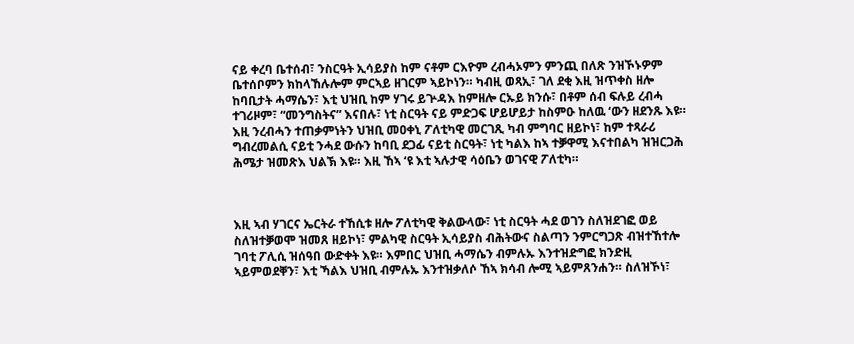ናይ ቀረባ ቤተሰብ፣ ንስርዓት ኢሳይያስ ከም ናቶም ርእዮም ረብሓኦምን ምንጪ በለጽ ንዝኾኑዎም ቤተሰቦምን ክከላኸሉሎም ምርኣይ ዘገርም ኣይኮነን። ካብዚ ወጻኢ፣ ገለ ደቂ እዚ ዝጥቀስ ዘሎ ከባቢታት ሓማሴን፣ እቲ ህዝቢ ከም ሃገሩ ይጕዳእ ከምዘሎ ርኡይ ክንሱ፣ በቶም ሰብ ፍሉይ ረብሓ ተገሪዞም፣ “መንግስትና” እናበሉ፣ ነቲ ስርዓት ናይ ምድጋፍ ሆይሆይታ ከስምዑ ከለዉ ‘ውን ዘደንጹ እዩ። እዚ ንረብሓን ተጠቃምነትን ህዝቢ መዐቀኒ ፖለቲካዊ መርገጺ ካብ ምግባር ዘይኮነ፣ ከም ተጻራሪ ግብረመልሲ ናይቲ ንሓደ ውሱን ከባቢ ደጋፊ ናይቲ ስርዓት፣ ነቲ ካልእ ከኣ ተቓዋሚ እናተበልካ ዝዝርጋሕ ሕሜታ ዝመጽእ ህልኽ እዩ። እዚ ኸኣ ‘ዩ እቲ ኣሉታዊ ሳዕቤን ወገናዊ ፖለቲካ።



እዚ ኣብ ሃገርና ኤርትራ ተኸሲቱ ዘሎ ፖለቲካዊ ቅልውላው፣ ነቲ ስርዓት ሓደ ወገን ስለዝደገፎ ወይ ስለዝተቓወሞ ዝመጸ ዘይኮነ፣ ምልካዊ ስርዓት ኢሳይያስ ብሕትውና ስልጣን ንምርግጋጽ ብዝተኸተሎ ገባቲ ፖሊሲ ዝሰዓበ ውድቀት እዩ። እምበር ህዝቢ ሓማሴን ብምሉኡ እንተዝድግፎ ክንድዚ ኣይምወደቐን፣ እቲ ኻልእ ህዝቢ ብምሉኡ እንተዝቃለሶ ኸኣ ክሳብ ሎሚ ኣይምጸንሐን። ስለዝኾነ፣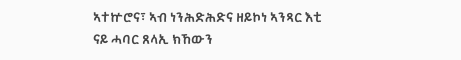ኣተኵሮና፣ ኣብ ነንሕድሕድና ዘይኮነ ኣንጻር እቲ ናይ ሓባር ጸላኢ ክኸውን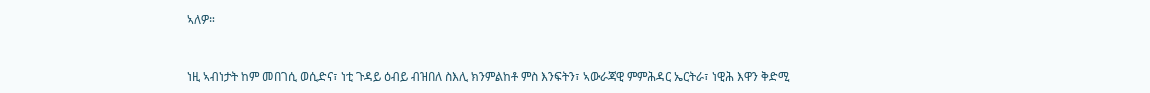ኣለዎ።



ነዚ ኣብነታት ከም መበገሲ ወሲድና፣ ነቲ ጉዳይ ዕብይ ብዝበለ ስእሊ ክንምልከቶ ምስ እንፍትን፣ ኣውራጃዊ ምምሕዳር ኤርትራ፣ ነዊሕ እዋን ቅድሚ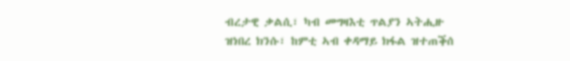ብረታዊ ቃልሲ፣ ካብ መግዛእቲ ጥልያን ኣትሒዙ ዝነበረ ክንሱ፣ ከምቲ ኣብ ቀዳማይ ክፋል ዝተጠቕሰ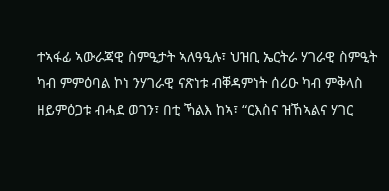ተኣፋፊ ኣውራጃዊ ስምዒታት ኣለዓዒሉ፣ ህዝቢ ኤርትራ ሃገራዊ ስምዒት ካብ ምምዕባል ኮነ ንሃገራዊ ናጽነቱ ብቐዳምነት ሰሪዑ ካብ ምቅላስ ዘይምዕጋቱ ብሓደ ወገን፣ በቲ ኻልእ ከኣ፣ “ርእስና ዝኸኣልና ሃገር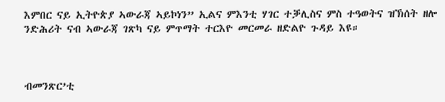እምበር ናይ ኢትዮጵያ ኣውራጃ ኣይኮነን” ኢልና ምእንቲ ሃገር ተቓሊስና ምስ ተዓወትና ዝኽሰት ዘሎ ንድሕሪት ናብ ኣውራጃ ገጽካ ናይ ምጥማት ተርእዮ መርመራ ዘድልዮ ጉዳይ እዩ።



ብመንጽር’ቲ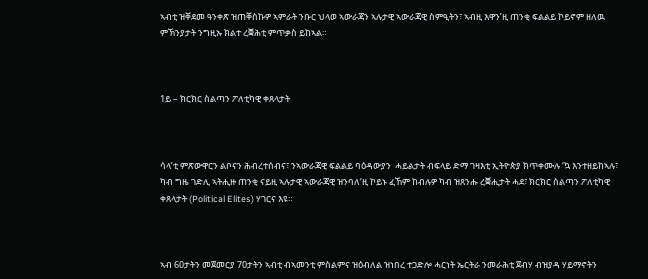ኣብቲ ዝቐደመ ዓንቀጽ ዝጠቐስኩዎ ኣምራት ንቡር ህላወ ኣውራጃን ኣሉታዊ ኣውራጃዊ ስምዒትን፣ ኣብዚ እዋን’ዚ ጠንቂ ፍልልይ ኮይኖም ዘለዉ ምኽንያታት ንግዚኡ ክልተ ረቛሕቲ ምጥቃስ ይከኣል።



1ይ – ክርክር ስልጣን ፖለቲካዊ ቀጸላታት



ሳላ’ቲ ምጽውዋርን ልቦናን ሕብረተሰብና፣ ንኣውራጃዊ ፍልልይ ባዕዳውያን  ሓይልታት ብፍላይ ድማ ገዛእቲ ኢትዮጵያ ክጥቀሙሉ ‘ኳ እንተዘይከኣሉ፣ ካብ ግዜ ገድሊ ኣትሒዙ ጠንቂ ናይዚ ኣሉታዊ ኣውራጃዊ ዝንባለ’ዚ ኮይኑ ፈኸም ከብሉዎ ካብ ዝጸንሑ ረቛሒታት ሓደ፣ ክርክር ስልጣን ፖለቲካዊ ቀጸላታት (Political Elites) ሃገርና እዩ።



ኣብ 60ታትን መጀመርያ 70ታትን ኣብቲ ብኣመንቲ ምስልምና ዝዕብለል ዝነበረ ተጋድሎ ሓርነት ኤርትራ ንመራሕቲ ጀብሃ ብዝያዳ ሃይማኖትን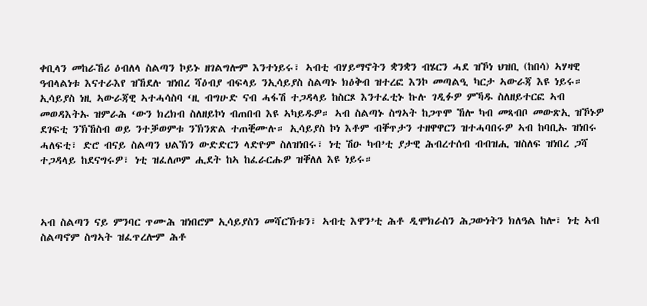ቀቢላን መከራኸሪ ዕብለላ ስልጣን ኮይኑ ዘገልግሎም እንተነይሩ፣ ኣብቲ ብሃይማኖትን ቋንቋን ብሄርን ሓደ ዝኾነ ህዝቢ (ከበሳ) ኣሃዛዊ ዓብላልነቱ እናተራእየ ዝኸደሉ ዝነበረ ሻዕብያ ብፍላይ ንኢሳይያስ ስልጣኑ ክዕቅብ ዝተረፎ እንኮ መጣልዒ ካርታ ኣውራጃ እዩ ነይሩ። ኢሳይያስ ነዚ ኣውራጃዊ ኣተሓሳስባ ‘ዚ ብግሁድ ናብ ሓፋሽ ተጋዳላይ ከስርጾ እንተፈቲኑ ኩሉ ገዲፉዎ ምኻዱ ስለዘይተርፎ ኣብ መወዳእትኡ ዝምራሕ ‘ውን ክረክብ ስለዘይኮነ ብጠበብ እዩ ኣካይዱዎ። ኣብ ስልጣኑ ስግኣት ከጋጥሞ ኸሎ ካብ መጻብቦ መውጽኢ ዝኾኑዎ ደገፍቲ ንኽኸስብ ወይ ንተቓወምቱ ንኽንጽል ተጠቒሙሉ። ኢሳይያስ ኮነ እቶም ብቐጥታን ተዘዋዋርን ዝተሓባበሩዎ ኣብ ከባቢኡ ዝነበሩ ሓለፍቲ፣ ድሮ ብናይ ስልጣን ህልኽን ውድድርን ላድዮም ስለዝነበሩ፣ ነቲ ሽዑ ካብ’ቲ ያታዊ ሕብረተሰብ ብብዝሒ ዝስለፍ ዝነበረ ጋሻ ተጋዳላይ ከደናግሩዎ፣ ነቲ ዝፈለጦም ሒደት ከኣ ከፈራርሑዎ ዝቐለለ እዩ ነይሩ።



ኣብ ስልጣን ናይ ምንባር ጥሙሕ ዝነበሮም ኢሳይያስን መሻርኽቱን፣ ኣብቲ እዋን’ቲ ሕቶ ዲሞክራስን ሕጋውነትን ክለዓል ከሎ፣ ነቲ ኣብ ስልጣኖም ስግኣት ዝፈጥረሎም ሕቶ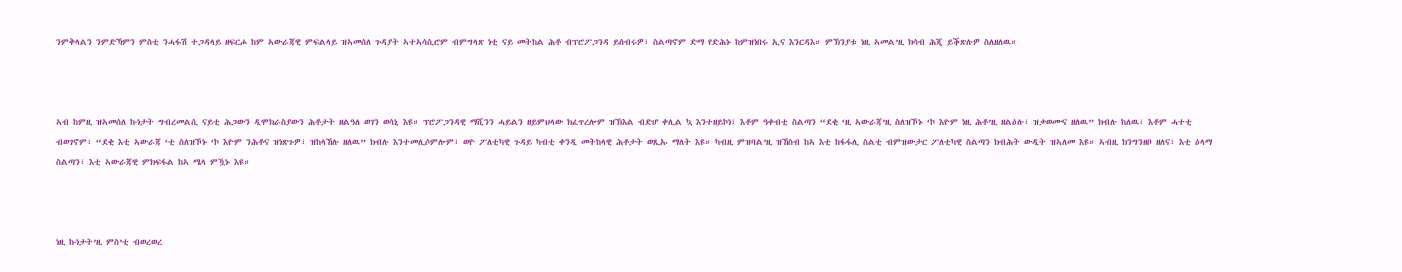ንምቅላልን ንምድኻምን ምስቲ ንሓፋሽ ተጋዳላይ ዘፍርሖ ከም ኣውራጃዊ ምፍልላይ ዝኣመሰለ ጉዳያት ኣተኣሳሲሮም ብምግላጽ ነቲ ናይ መትከል ሕቶ ብፕሮፖጋንዳ ይሰብሩዎ፣ ስልጣኖም ድማ የድሕኑ ከምዝነበሩ ኢና እንርዳእ። ምኽንያቱ ነዚ ኣመል’ዚ ክሳብ ሕጂ ይቕጽሉዎ ስለዘለዉ።



ኣብ ከምዚ ዝኣመሰለ ኩነታት ግብረመልሲ ናይቲ ሕጋውን ዲሞክራስያውን ሕቶታት ዘልዓለ ወገን ወሳኒ እዩ። ፕሮፖጋንዳዊ ማሺንን ሓይልን ዘይምህላው ክፈጥረሎም ዝኽእል ብድሆ ቀሊል ኳ እንተዘይኮነ፣ እቶም ዓቀብቲ ስልጣን “ደቂ ‘ዚ ኣውራጃ’ዚ ስለዝኾኑ ‘ኮ እዮም ነዚ ሕቶ’ዚ ዘልዕሉ፣ ዝቃወሙና ዘለዉ” ክብሉ ከለዉ፣ እቶም ሓተቲ ብወገኖም፣ “ደቂ እቲ ኣውራጃ ‘ቲ ስለዝኾኑ ‘ኮ እዮም ንሕቶና ዝነጽጉዎ፣ ዝከላኸሉ ዘለዉ” ክብሉ እንተመሊሶምሎም፣ ወዮ ፖለቲካዊ ጉዳይ ካብቲ ቀንዲ መትከላዊ ሕቶታት ወጺኡ ማለት እዩ። ካብዚ ምዝባል’ዚ ዝኸስብ ከኣ እቲ ከፋፋሊ ስልቲ ብምዝውታር ፖለቲካዊ ስልጣን ክብሕት ውዲት ዝኣለመ እዩ። ኣብዚ ክንግንዘቦ ዘለና፣ እቲ ዕላማ ስልጣን፣ እቲ ኣውራጃዊ ምክፍፋል ከኣ ሜላ ምዃኑ እዩ።



ነዚ ኩነታት’ዚ ምስ’ቲ ብወረወረ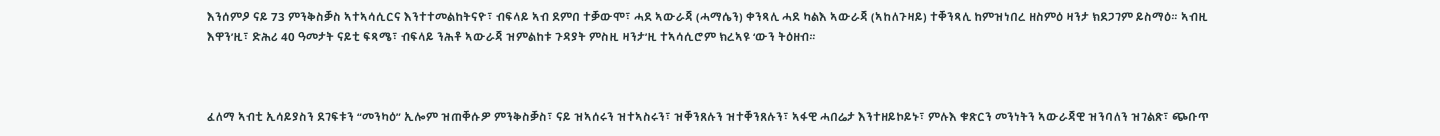እንሰምዖ ናይ 73 ምንቅስቓስ ኣተኣሳሲርና እንተተመልከትናዮ፣ ብፍላይ ኣብ ደምበ ተቓውሞ፣ ሓደ ኣውራጃ (ሓማሴን) ቀንጻሊ ሓደ ካልእ ኣውራጃ (ኣከለጉዛይ) ተቐንጻሊ ከምዝነበረ ዘስምዕ ዛንታ ክደጋገም ይስማዕ። ኣብዚ እዋን’ዚ፣ ድሕሪ 40 ዓመታት ናይቲ ፍጻሜ፣ ብፍላይ ንሕቶ ኣውራጃ ዝምልከቱ ጉዳያት ምስዚ ዛንታ’ዚ ተኣሳሲሮም ክረኣዩ ‘ውን ትዕዘብ።



ፈለማ ኣብቲ ኢሳይያስን ደገፍቱን “መንካዕ” ኢሎም ዝጠቐሱዎ ምንቅስቓስ፣ ናይ ዝኣሰሩን ዝተኣስሩን፣ ዝቐንጸሉን ዝተቐንጸሉን፣ ኣፋዊ ሓበሬታ እንተዘይኮይኑ፣ ምሉእ ቁጽርን መንነትን ኣውራጃዊ ዝንባለን ዝገልጽ፣ ጭቡጥ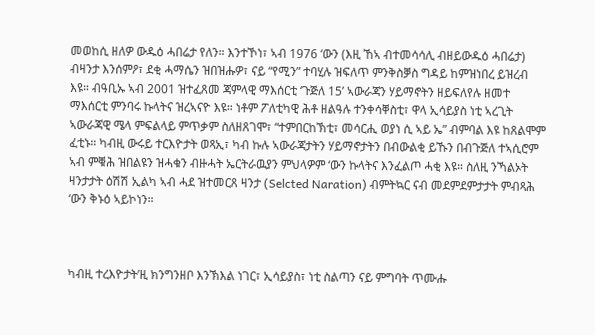መወከሲ ዘለዎ ውዱዕ ሓበሬታ የለን። እንተኾነ፣ ኣብ 1976 ‘ውን (እዚ ኸኣ ብተመሳሳሊ ብዘይውዱዕ ሓበሬታ) ብዛንታ እንሰምዖ፣ ደቂ ሓማሴን ዝበዝሑዎ፣ ናይ “የሚን” ተባሂሉ ዝፍለጥ ምንቅስቓስ ግዳይ ከምዝነበረ ይዝረብ እዩ። ብዓቢኡ ኣብ 2001 ዝተፈጸመ ጃምላዊ ማእሰርቲ ‘ጉጅለ 15’ ኣውራጃን ሃይማኖትን ዘይፍለየሉ ዘመተ ማእሰርቲ ምንባሩ ኩላትና ዝረኣናዮ እዩ። ነቶም ፖለቲካዊ ሕቶ ዘልዓሉ ተንቀሳቐስቲ፣ ዋላ ኢሳይያስ ነቲ ኣረጊት ኣውራጃዊ ሜላ ምፍልላይ ምጥቃም ስለዘጸገሞ፣ “ተምበርከኽቲ፣ መሳርሒ ወያነ ሲ ኣይ ኤ” ብምባል እዩ ከጸልሞም ፈቲኑ። ካብዚ ውሩይ ተርእዮታት ወጻኢ፣ ካብ ኩሉ ኣውራጃታትን ሃይማኖታትን በብውልቂ ይኹን በብጉጅለ ተኣሲሮም ኣብ ምቑሕ ዝበልዩን ዝሓቁን ብዙሓት ኤርትራዉያን ምህላዎም ‘ውን ኩላትና እንፈልጦ ሓቂ እዩ። ስለዚ ንኻልኦት ዛንታታት ዕሽሽ ኢልካ ኣብ ሓደ ዝተመርጸ ዛንታ (Selcted Naration) ብምትኳር ናብ መደምደምታታት ምብጻሕ ‘ውን ቅኑዕ ኣይኮነን።



ካብዚ ተረእዮታት’ዚ ክንግንዘቦ እንኽእል ነገር፣ ኢሳይያስ፣ ነቲ ስልጣን ናይ ምግባት ጥሙሑ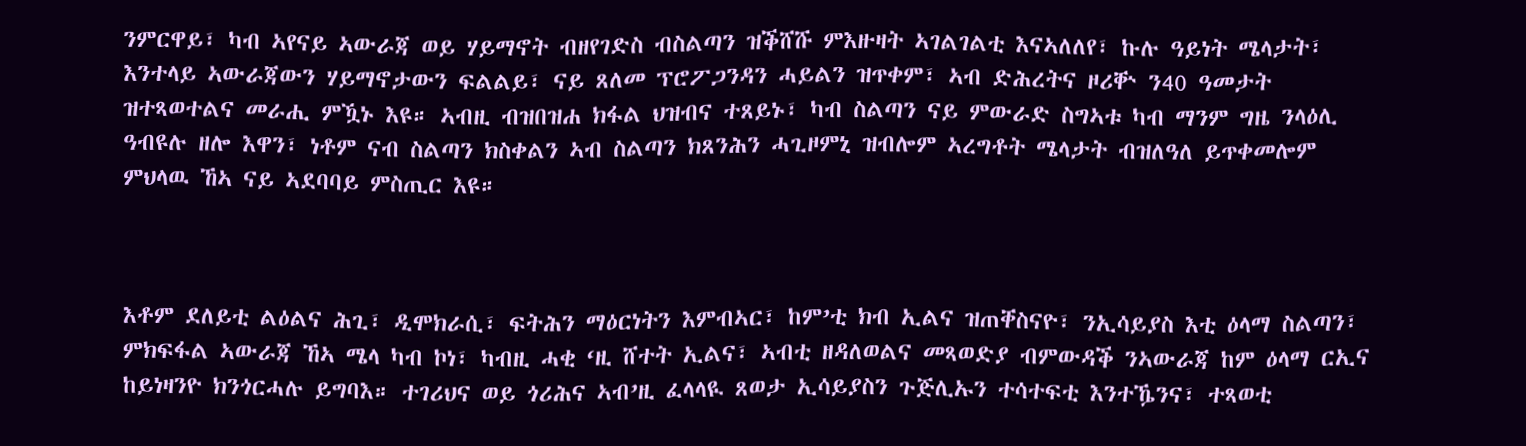ንምርዋይ፣ ካብ ኣየናይ ኣውራጃ ወይ ሃይማኖት ብዘየገድስ ብስልጣን ዝቕሸሹ ምእዙዛት ኣገልገልቲ እናኣለለየ፣ ኩሉ ዓይነት ሜላታት፣ እንተላይ ኣውራጃውን ሃይማኖታውን ፍልልይ፣ ናይ ጸለመ ፕሮፖጋንዳን ሓይልን ዝጥቀም፣ ኣብ ድሕረትና ዞሪቝ ን40 ዓመታት ዝተጻወተልና መራሒ ምዃኑ እዩ። ኣብዚ ብዝበዝሐ ክፋል ህዝብና ተጸይኑ፣ ካብ ስልጣን ናይ ምውራድ ስግኣቱ ካብ ማንም ግዜ ንላዕሊ ዓብዩሉ ዘሎ እዋን፣ ነቶም ናብ ስልጣን ክስቀልን ኣብ ስልጣን ክጸንሕን ሓጊዞምኒ ዝብሎም ኣረግቶት ሜላታት ብዝለዓለ ይጥቀመሎም ምህላዉ ኸኣ ናይ ኣደባባይ ምስጢር እዩ።



እቶም ደለይቲ ልዕልና ሕጊ፣ ዲሞክራሲ፣ ፍትሕን ማዕርነትን እምብኣር፣ ከም’ቲ ክብ ኢልና ዝጠቐስናዮ፣ ንኢሳይያስ እቲ ዕላማ ስልጣን፣ ምክፍፋል ኣውራጃ ኸኣ ሜላ ካብ ኮነ፣ ካብዚ ሓቂ ‘ዚ ሸተት ኢልና፣ ኣብቲ ዘዳለወልና መጻወድያ ብምውዳቕ ንኣውራጃ ከም ዕላማ ርኢና ከይነዛንዮ ክንጎርሓሉ ይግባእ። ተገሪህና ወይ ጎሪሕና ኣብ’ዚ ፈላላዪ ጸወታ ኢሳይያስን ጉጅሊኡን ተሳተፍቲ እንተዄንና፣ ተጻወቲ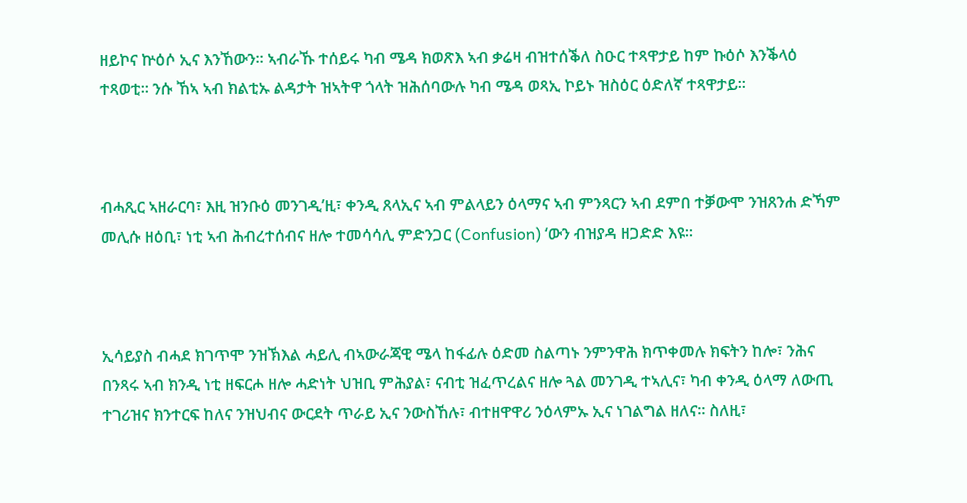ዘይኮና ኵዕሶ ኢና እንኸውን። ኣብራኹ ተሰይሩ ካብ ሜዳ ክወጽእ ኣብ ቃሬዛ ብዝተሰቕለ ስዑር ተጻዋታይ ከም ኩዕሶ እንቕላዕ ተጻወቲ። ንሱ ኸኣ ኣብ ክልቲኡ ልዳታት ዝኣትዋ ጎላት ዝሕሰባውሉ ካብ ሜዳ ወጻኢ ኮይኑ ዝስዕር ዕድለኛ ተጻዋታይ።



ብሓጺር ኣዘራርባ፣ እዚ ዝንቡዕ መንገዲ’ዚ፣ ቀንዲ ጸላኢና ኣብ ምልላይን ዕላማና ኣብ ምንጻርን ኣብ ደምበ ተቓውሞ ንዝጸንሐ ድኻም መሊሱ ዘዕቢ፣ ነቲ ኣብ ሕብረተሰብና ዘሎ ተመሳሳሊ ምድንጋር (Confusion) ‘ውን ብዝያዳ ዘጋድድ እዩ።



ኢሳይያስ ብሓደ ክገጥሞ ንዝኽእል ሓይሊ ብኣውራጃዊ ሜላ ከፋፊሉ ዕድመ ስልጣኑ ንምንዋሕ ክጥቀመሉ ክፍትን ከሎ፣ ንሕና በንጻሩ ኣብ ክንዲ ነቲ ዘፍርሖ ዘሎ ሓድነት ህዝቢ ምሕያል፣ ናብቲ ዝፈጥረልና ዘሎ ጓል መንገዲ ተኣሊና፣ ካብ ቀንዲ ዕላማ ለውጢ ተገሪዝና ክንተርፍ ከለና ንዝህብና ውርደት ጥራይ ኢና ንውስኸሉ፣ ብተዘዋዋሪ ንዕላምኡ ኢና ነገልግል ዘለና። ስለዚ፣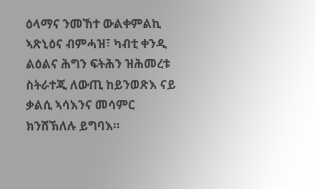ዕላማና ንመኸተ ውልቀምልኪ ኣጽኒዕና ብምሓዝ፣ ካብቲ ቀንዲ ልዕልና ሕግን ፍትሕን ዝሕመረቱ ስትራተጂ ለውጢ ከይንወጽእ ናይ ቃልሲ ኣሳእንና መሳምር ክንሸኽለሉ ይግባእ።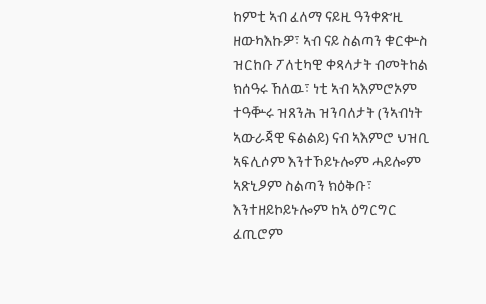ከምቲ ኣብ ፈለማ ናይዚ ዓንቀጽ’ዚ ዘውካእኩዎ፣ ኣብ ናይ ስልጣን ቁርቍስ ዝርከቡ ፖለቲካዊ ቀጻላታት ብመትከል ክሰዓሩ ኸለዉ፣ ነቲ ኣብ ኣእምሮኦም ተዓቝሩ ዝጸንሕ ዝንባለታት (ንኣብነት ኣውራጃዊ ፍልልይ) ናብ ኣእምሮ ህዝቢ ኣፍሊሶም እንተኾይኑሎም ሓይሎም ኣጽኒዖም ስልጣን ክዕቅቡ፣ እንተዘይኮይኑሎም ከኣ ዕግርግር ፈጢሮም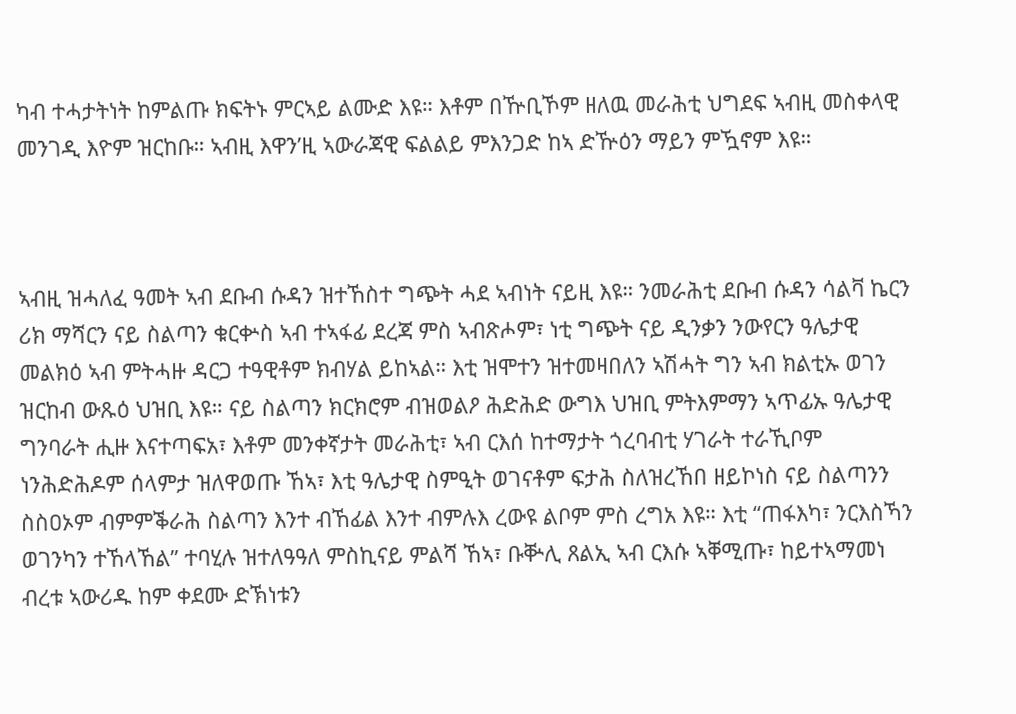ካብ ተሓታትነት ከምልጡ ክፍትኑ ምርኣይ ልሙድ እዩ። እቶም በዅቢኾም ዘለዉ መራሕቲ ህግደፍ ኣብዚ መስቀላዊ መንገዲ እዮም ዝርከቡ። ኣብዚ እዋን’ዚ ኣውራጃዊ ፍልልይ ምእንጋድ ከኣ ድዅዕን ማይን ምዃኖም እዩ።



ኣብዚ ዝሓለፈ ዓመት ኣብ ደቡብ ሱዳን ዝተኸስተ ግጭት ሓደ ኣብነት ናይዚ እዩ። ንመራሕቲ ደቡብ ሱዳን ሳልቫ ኬርን ሪክ ማሻርን ናይ ስልጣን ቁርቍስ ኣብ ተኣፋፊ ደረጃ ምስ ኣብጽሖም፣ ነቲ ግጭት ናይ ዲንቃን ንውየርን ዓሌታዊ መልክዕ ኣብ ምትሓዙ ዳርጋ ተዓዊቶም ክብሃል ይከኣል። እቲ ዝሞተን ዝተመዛበለን ኣሽሓት ግን ኣብ ክልቲኡ ወገን ዝርከብ ውጹዕ ህዝቢ እዩ። ናይ ስልጣን ክርክሮም ብዝወልዖ ሕድሕድ ውግእ ህዝቢ ምትእምማን ኣጥፊኡ ዓሌታዊ ግንባራት ሒዙ እናተጣፍአ፣ እቶም መንቀኛታት መራሕቲ፣ ኣብ ርእሰ ከተማታት ጎረባብቲ ሃገራት ተራኺቦም ነንሕድሕዶም ሰላምታ ዝለዋወጡ ኸኣ፣ እቲ ዓሌታዊ ስምዒት ወገናቶም ፍታሕ ስለዝረኸበ ዘይኮነስ ናይ ስልጣንን ስስዐኦም ብምምቕራሕ ስልጣን እንተ ብኸፊል እንተ ብምሉእ ረውዩ ልቦም ምስ ረግአ እዩ። እቲ “ጠፋእካ፣ ንርእስኻን ወገንካን ተኸላኸል” ተባሂሉ ዝተለዓዓለ ምስኪናይ ምልሻ ኸኣ፣ ቡቝሊ ጸልኢ ኣብ ርእሱ ኣቐሚጡ፣ ከይተኣማመነ ብረቱ ኣውሪዱ ከም ቀደሙ ድኽነቱን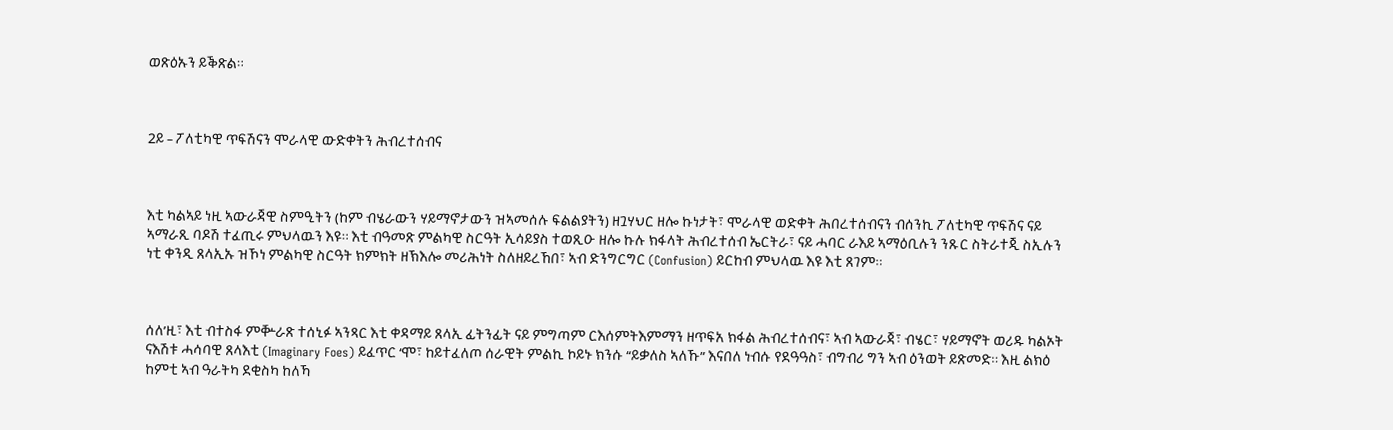ወጽዕኡን ይቕጽል።



2ይ – ፖለቲካዊ ጥፍሽናን ሞራላዊ ውድቀትን ሕብረተሰብና



እቲ ካልኣይ ነዚ ኣውራጃዊ ስምዒትን (ከም ብሄራውን ሃይማኖታውን ዝኣመሰሉ ፍልልያትን) ዘጓሃህር ዘሎ ኩነታት፣ ሞራላዊ ወድቀት ሕበረተሰብናን ብሰንኪ ፖለቲካዊ ጥፍሽና ናይ ኣማራጺ ባዶሽ ተፈጢሩ ምህላዉን እዩ። እቲ ብዓመጽ ምልካዊ ስርዓት ኢሳይያስ ተወጺዑ ዘሎ ኩሉ ክፋላት ሕብረተሰብ ኤርትራ፣ ናይ ሓባር ራእይ ኣማዕቢሉን ንጹር ስትራተጂ ስኢሉን ነቲ ቀንዲ ጸላኢኡ ዝኾነ ምልካዊ ስርዓት ክምክት ዘኽእሎ መሪሕነት ስለዘይረኸበ፣ ኣብ ድንግርግር (Confusion) ይርከብ ምህላዉ እዩ እቲ ጸገም።



ሰለ’ዚ፣ እቲ ብተስፋ ምቝራጽ ተሰኒፉ ኣንጻር እቲ ቀዳማይ ጸላኢ ፊትንፊት ናይ ምግጣም ርእሰምትእምማን ዘጥፍአ ክፋል ሕብረተሰብና፣ ኣብ ኣውራጃ፣ ብሄር፣ ሃይማኖት ወሪዱ ካልኦት ናእሽቱ ሓሳባዊ ጸላእቲ (Imaginary Foes) ይፈጥር ‘ሞ፣ ከይተፈለጦ ሰራዊት ምልኪ ኮይኑ ክንሱ “ይቃለስ ኣለኹ” እናበለ ነብሱ የደዓዓስ፣ ብግብሪ ግን ኣብ ዕንወት ይጽመድ። እዚ ልክዕ ከምቲ ኣብ ዓራትካ ደቂስካ ከለኻ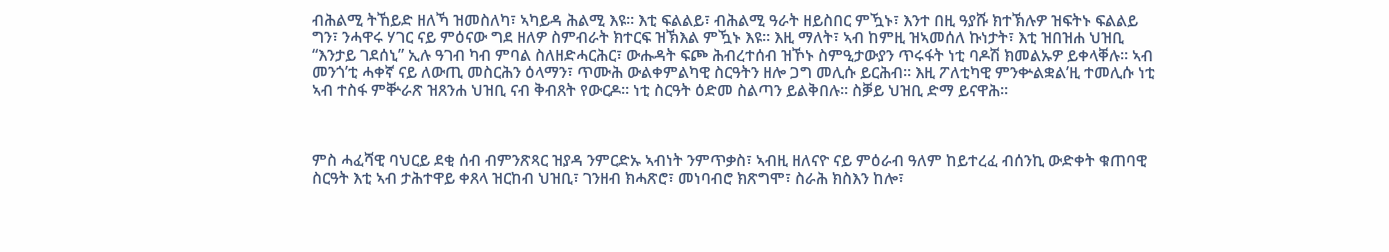ብሕልሚ ትኸይድ ዘለኻ ዝመስለካ፣ ኣካይዳ ሕልሚ እዩ። እቲ ፍልልይ፣ ብሕልሚ ዓራት ዘይስበር ምዃኑ፣ እንተ በዚ ዓያሹ ክተኽሉዎ ዝፍትኑ ፍልልይ ግን፣ ንሓዋሩ ሃገር ናይ ምዕናው ግደ ዘለዎ ስምብራት ክተርፍ ዝኽእል ምዃኑ እዩ። እዚ ማለት፣ ኣብ ከምዚ ዝኣመሰለ ኩነታት፣ እቲ ዝበዝሐ ህዝቢ “እንታይ ገደሰኒ” ኢሉ ዓገብ ካብ ምባል ስለዘድሓርሕር፣ ውሑዳት ፍጮ ሕብረተሰብ ዝኾኑ ስምዒታውያን ጥሩፋት ነቲ ባዶሽ ክመልኡዎ ይቀላቐሉ። ኣብ መንጎ’ቲ ሓቀኛ ናይ ለውጢ መስርሕን ዕላማን፣ ጥሙሕ ውልቀምልካዊ ስርዓትን ዘሎ ጋግ መሊሱ ይርሕብ። እዚ ፖለቲካዊ ምንቍልቋል’ዚ ተመሊሱ ነቲ ኣብ ተስፋ ምቝራጽ ዝጸንሐ ህዝቢ ናብ ቅብጸት የውርዶ። ነቲ ስርዓት ዕድመ ስልጣን ይልቅበሉ። ስቓይ ህዝቢ ድማ ይናዋሕ።



ምስ ሓፈሻዊ ባህርይ ደቂ ሰብ ብምንጽጻር ዝያዳ ንምርድኡ ኣብነት ንምጥቃስ፣ ኣብዚ ዘለናዮ ናይ ምዕራብ ዓለም ከይተረፈ ብሰንኪ ውድቀት ቁጠባዊ ስርዓት እቲ ኣብ ታሕተዋይ ቀጸላ ዝርከብ ህዝቢ፣ ገንዘብ ክሓጽሮ፣ መነባብሮ ክጽግሞ፣ ስራሕ ክስእን ከሎ፣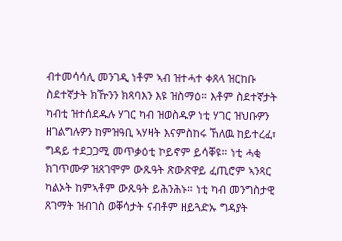ብተመሳሳሊ መንገዲ ነቶም ኣብ ዝተሓተ ቀጸላ ዝርከቡ ስደተኛታት ክዅንን ክጻባእን እዩ ዝስማዕ። እቶም ስደተኛታት ካብቲ ዝተሰደዱሉ ሃገር ካብ ዝወስዱዎ ነቲ ሃገር ዝህቡዎን ዘገልግሉዎን ከምዝዓቢ ኣሃዛት እናምስከሩ ኸለዉ ከይተረፈ፣ ግዳይ ተደጋጋሚ መጥቃዕቲ ኮይኖም ይሳቐዩ። ነቲ ሓቂ ክገጥሙዎ ዝጸገሞም ውጹዓት ጽውጽዋይ ፈጢሮም ኣንጻር ካልኦት ከምኣቶም ውጹዓት ይሕንሕኑ። ነቲ ካብ መንግስታዊ ጸገማት ዝብገስ ወቐሳታት ናብቶም ዘይጓድኡ ግዳያት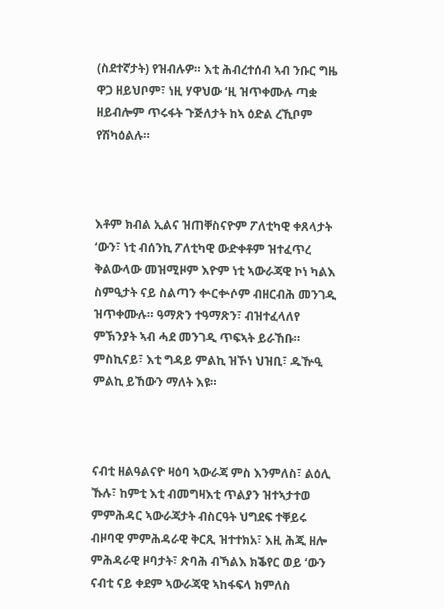(ስደተኛታት) የዝብሉዎ። እቲ ሕብረተሰብ ኣብ ንቡር ግዜ ዋጋ ዘይህቦም፣ ነዚ ሃዋህው ‘ዚ ዝጥቀሙሉ ጣቋ ዘይብሎም ጥሩፋት ጉጅለታት ከኣ ዕድል ረኺቦም የሽካዕልሉ።



እቶም ክብል ኢልና ዝጠቐስናዮም ፖለቲካዊ ቀጸላታት ‘ውን፣ ነቲ ብሰንኪ ፖለቲካዊ ውድቀቶም ዝተፈጥረ ቅልውላው መዝሚዞም እዮም ነቲ ኣውራጃዊ ኮነ ካልእ ስምዒታት ናይ ስልጣን ቍርቍሶም ብዘርብሕ መንገዲ ዝጥቀሙሉ። ዓማጽን ተዓማጽን፣ ብዝተፈላለየ ምኽንያት ኣብ ሓደ መንገዲ ጥፍኣት ይራኸቡ። ምስኪናይ፣ እቲ ግዳይ ምልኪ ዝኾነ ህዝቢ፣ ዱዅዒ ምልኪ ይኸውን ማለት እዩ።



ናብቲ ዘልዓልናዮ ዛዕባ ኣውራጃ ምስ እንምለስ፣ ልዕሊ ኹሉ፣ ከምቲ እቲ ብመግዛእቲ ጥልያን ዝተኣታተወ ምምሕዳር ኣውራጃታት ብስርዓት ህግደፍ ተቐይሩ ብዞባዊ ምምሕዳራዊ ቅርጺ ዝተተክአ፣ እዚ ሕጂ ዘሎ ምሕዳራዊ ዞባታት፣ ጽባሕ ብኻልእ ክቕየር ወይ ‘ውን ናብቲ ናይ ቀደም ኣውራጃዊ ኣከፋፍላ ክምለስ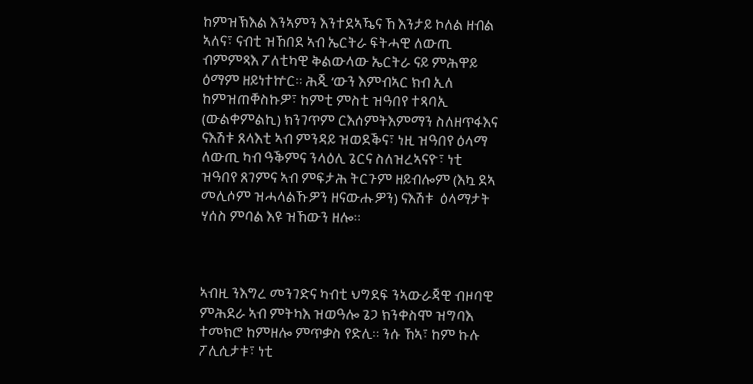ከምዝኽእል እንኣምን እንተደኣዄና ኸ እንታይ ኮለል ዘብል ኣለና፣ ናብቲ ዝኸበደ ኣብ ኤርትራ ፍትሓዊ ለውጢ ብምምጻእ ፖለቲካዊ ቅልውላው ኤርትራ ናይ ምሕዋይ ዕማም ዘይነተኵር። ሕጂ ‘ውን እምብኣር ክብ ኢለ ከምዝጠቐስኩዎ፣ ከምቲ ምስቲ ዝዓበየ ተጻባኢ (ውልቀምልኪ) ክንገጥም ርእሰምትእምማን ስለዘጥፋእና ናእሽቱ ጸላእቲ ኣብ ምንዳይ ዝወደቕና፣ ነዚ ዝዓበየ ዕላማ ለውጢ ካብ ዓቕምና ንላዕሊ ጌርና ስለዝረኣናዮ፣ ነቲ ዝዓበየ ጸገምና ኣብ ምፍታሕ ትርጉም ዘይብሎም (እኳ ደኣ መሊሶም ዝሓላልኹዎን ዘናውሑዎን) ናእሽቱ  ዕላማታት ሃሰስ ምባል እዩ ዝኸውን ዘሎ።



ኣብዚ ንእግረ መንገድና ካብቲ ህግደፍ ንኣውራጃዊ ብዞባዊ ምሕደራ ኣብ ምትካእ ዝወዓሎ ጌጋ ክንቀስሞ ዝግባእ ተመክሮ ከምዘሎ ምጥቃስ የድሊ። ንሱ ኸኣ፣ ከም ኩሉ ፖሊሲታቱ፣ ነቲ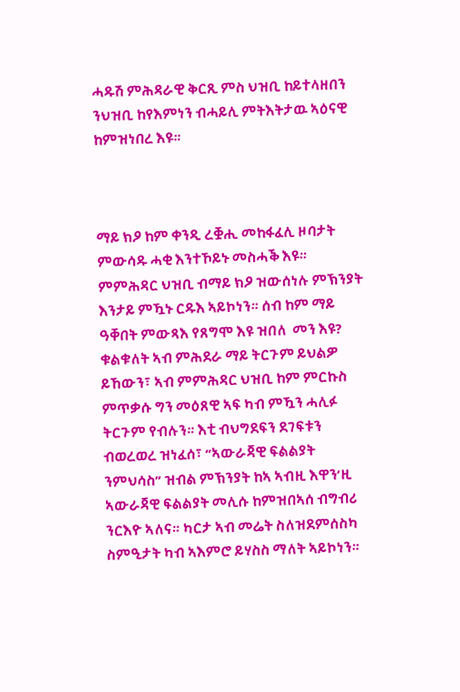ሓዱሽ ምሕዳራዊ ቅርጺ ምስ ህዝቢ ከይተላዘበን ንህዝቢ ከየእምነን ብሓይሊ ምትእትታዉ ኣዕናዊ ከምዝነበረ እዩ።



ማይ ክዖ ከም ቀንዲ ረቛሒ መከፋፈሊ ዞባታት ምውሳዱ ሓቂ እንተኾይኑ መስሓቕ እዩ። ምምሕዳር ህዝቢ ብማይ ክዖ ዝውሰነሉ ምኽንያት እንታይ ምዃኑ ርዱእ ኣይኮነን። ሰብ ከም ማይ ዓቐበት ምውጻእ የጸግሞ እዩ ዝበለ  መን እዩ? ቁልቁለት ኣብ ምሕደራ ማይ ትርጉም ይህልዎ ይኸውን፣ ኣብ ምምሕዳር ህዝቢ ከም ምርኩስ ምጥቃሱ ግን መዕጸዊ ኣፍ ካብ ምዃን ሓሊፉ ትርጉም የብሉን። እቲ ብህግደፍን ደገፍቱን ብወረወረ ዝነፈሰ፣ “ኣውራጃዊ ፍልልያት ንምህሳስ” ዝብል ምኽንያት ከኣ ኣብዚ እዋን’ዚ ኣውራጃዊ ፍልልያት መሊሱ ከምዝበኣሰ ብግብሪ ንርእዮ ኣለና። ካርታ ኣብ መሬት ስለዝደምሰስካ ስምዒታት ካብ ኣእምሮ ይሃስስ ማለት ኣይኮነን።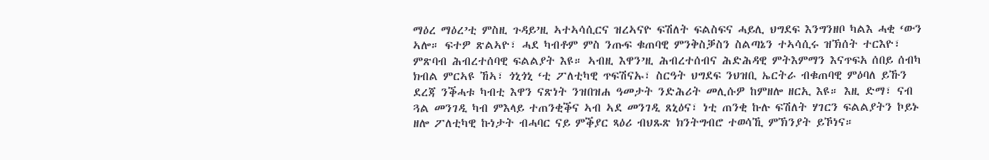ማዕረ ማዕረ’ቲ ምስዚ ጉዳይ’ዚ ኣተኣሳሲርና ዝረኣናዮ ፍሽለት ፍልስፍና ሓይሊ ህግደፍ እንግንዘቦ ካልእ ሓቂ ‘ውን ኣሎ። ፍተዎ ጽልኣዮ፣ ሓደ ካብቶም ምስ ንጡፍ ቁጠባዊ ምንቅስቓስን ስልጣኔን ተኣሳሲሩ ዝኽሰት ተርእዮ፣ ምጽባብ ሕብረተሰባዊ ፍልልያት እዩ። ኣብዚ እዋን’ዚ ሕብረተሰብና ሕድሕዳዊ ምትእምማን እናጥፍአ ሰበይ ሰብካ ክብል ምርኣዩ ኸኣ፣ ጎኒጎኒ ‘ቲ ፖለቲካዊ ጥፍሽናኡ፣ ስርዓት ህግደፍ ንህዝቢ ኤርትራ ብቁጠባዊ ምዕባለ ይኹን ደረጃ ንቕሓቱ ካብቲ እዋን ናጽነት ንዝበዝሐ ዓመታት ንድሕሪት መሊሱዎ ከምዘሎ ዘርኢ እዩ። እዚ ድማ፣ ናብ ጓል መንገዲ ካብ ምእላይ ተጠንቂቕና ኣብ ኣደ መንገዲ ጸኒዕና፣ ነቲ ጠንቂ ኩሉ ፍሽለት ሃገርን ፍልልያትን ኮይኑ ዘሎ ፖለቲካዊ ኩነታት ብሓባር ናይ ምቕያር ጻዕሪ ብህጹጽ ክንትግብሮ ተወሳኺ ምኽንያት ይኾነና።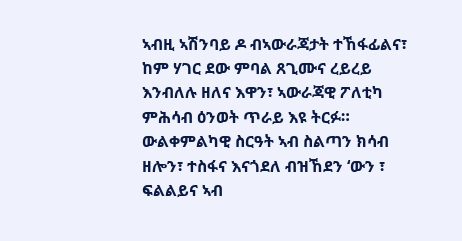ኣብዚ ኣሽንባይ ዶ ብኣውራጃታት ተኸፋፊልና፣ ከም ሃገር ደው ምባል ጸጊሙና ረይረይ እንብለሉ ዘለና እዋን፣ ኣውራጃዊ ፖለቲካ ምሕሳብ ዕንወት ጥራይ እዩ ትርፉ። ውልቀምልካዊ ስርዓት ኣብ ስልጣን ክሳብ ዘሎን፣ ተስፋና እናጎደለ ብዝኸደን ‘ውን ፣ ፍልልይና ኣብ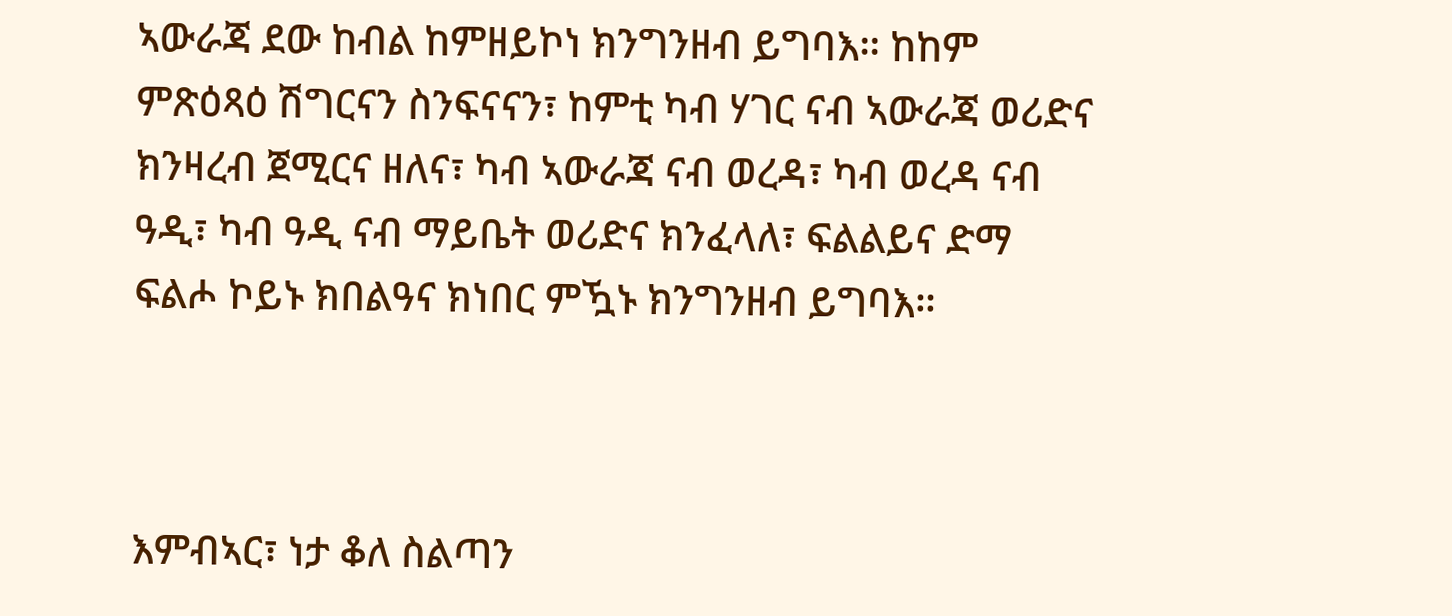ኣውራጃ ደው ከብል ከምዘይኮነ ክንግንዘብ ይግባእ። ከከም ምጽዕጻዕ ሽግርናን ስንፍናናን፣ ከምቲ ካብ ሃገር ናብ ኣውራጃ ወሪድና ክንዛረብ ጀሚርና ዘለና፣ ካብ ኣውራጃ ናብ ወረዳ፣ ካብ ወረዳ ናብ ዓዲ፣ ካብ ዓዲ ናብ ማይቤት ወሪድና ክንፈላለ፣ ፍልልይና ድማ ፍልሖ ኮይኑ ክበልዓና ክነበር ምዃኑ ክንግንዘብ ይግባእ።



እምብኣር፣ ነታ ቆለ ስልጣን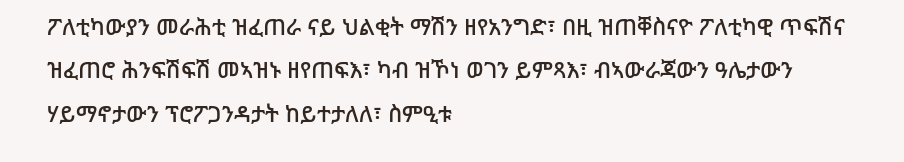ፖለቲካውያን መራሕቲ ዝፈጠራ ናይ ህልቂት ማሽን ዘየአንግድ፣ በዚ ዝጠቐስናዮ ፖለቲካዊ ጥፍሽና ዝፈጠሮ ሕንፍሽፍሽ መኣዝኑ ዘየጠፍእ፣ ካብ ዝኾነ ወገን ይምጻእ፣ ብኣውራጃውን ዓሌታውን ሃይማኖታውን ፕሮፖጋንዳታት ከይተታለለ፣ ስምዒቱ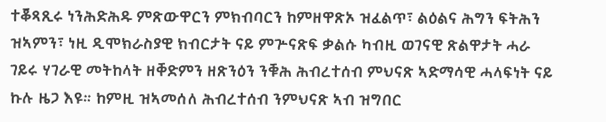ተቖጻጺሩ ነንሕድሕዱ ምጽውዋርን ምክብባርን ከምዘዋጽኦ ዝፈልጥ፣ ልዕልና ሕግን ፍትሕን ዝኣምን፣ ነዚ ዲሞክራስያዊ ክብርታት ናይ ምጕናጽፍ ቃልሱ ካብዚ ወገናዊ ጽልዋታት ሓራ ገይሩ ሃገራዊ መትከላት ዘቐድምን ዘጽንዕን ንቑሕ ሕብረተሰብ ምህናጽ ኣድማሳዊ ሓላፍነት ናይ ኩሉ ዜጋ እዩ። ከምዚ ዝኣመሰለ ሕብረተሰብ ንምህናጽ ኣብ ዝግበር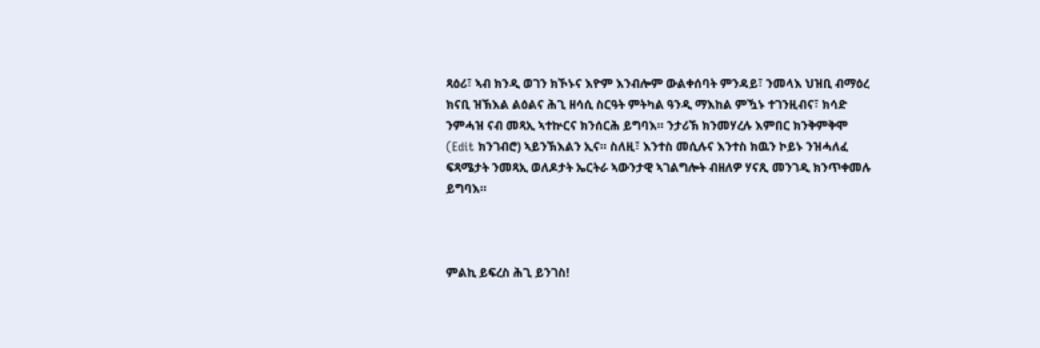ጻዕሪ፣ ኣብ ክንዲ ወገን ክኾኑና እዮም እንብሎም ውልቀሰባት ምንዳይ፣ ንመላእ ህዝቢ ብማዕረ ክናቢ ዝኽእል ልዕልና ሕጊ ዘሳሲ ስርዓት ምትካል ዓንዲ ማእከል ምዃኑ ተገንዚብና፣ ክሳድ ንምሓዝ ናብ መጻኢ ኣተኵርና ክንሰርሕ ይግባእ። ንታሪኽ ክንመሃረሉ እምበር ክንቅምቅሞ (Edit ክንገብሮ) ኣይንኽእልን ኢና። ስለዚ፣ እንተስ መሲሉና እንተስ ክዉን ኮይኑ ንዝሓለፈ ፍጻሜታት ንመጻኢ ወለዶታት ኤርትራ ኣውንታዊ ኣገልግሎት ብዘለዎ ሃናጺ መንገዲ ክንጥቀመሉ ይግባእ።



ምልኪ ይፍረስ ሕጊ ይንገስ!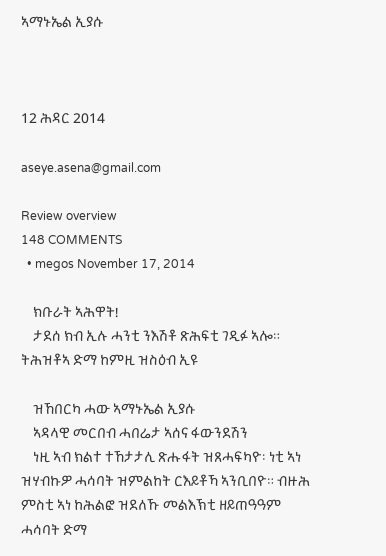ኣማኑኤል ኢያሱ



12 ሕዳር 2014

aseye.asena@gmail.com

Review overview
148 COMMENTS
  • megos November 17, 2014

    ክቡራት ኣሕዋት!
    ታደሰ ክብ ኢሉ ሓንቲ ንእሽቶ ጽሕፍቲ ገዲፉ ኣሎ። ትሕዝቶኣ ድማ ከምዚ ዝስዕብ ኢዩ

    ዝኸበርካ ሓው ኣማኑኤል ኢያሱ
    ኣዳላዊ መርበብ ሓበሬታ ኣሰና ፋውንደሽን
    ነዚ ኣብ ክልተ ተኸታታሊ ጽሑፋት ዝጸሓፍካዮ፡ ነቲ ኣነ ዝሃብኩዎ ሓሳባት ዝምልከት ርእይቶኻ ኣንቢበዮ። ብዙሕ ምስቲ ኣነ ከሕልፎ ዝደለኹ መልእኽቲ ዘይጠዓዓም ሓሳባት ድማ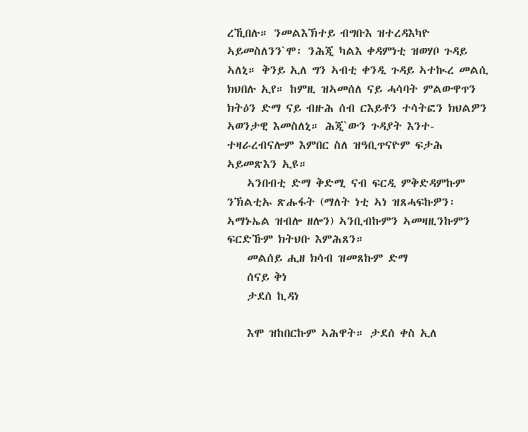ረኺበሉ። ንመልእኽተይ ብግቡእ ዝተረዳእካዮ ኣይመስለንን`ሞ፡ ንሕጂ ካልእ ቀዳምነቲ ዝወሃቦ ጉዳይ ኣለኒ። ቅንይ ኢለ ግን ኣብቲ ቀንዲ ጉዳይ ኣተኲረ መልሲ ክህበሉ ኢየ። ከምዚ ዝኣመሰለ ናይ ሓሳባት ምልውዋጥን ክትዕን ድማ ናይ ብዙሕ ሰብ ርእይቶን ተሳትፎን ክህልዎን ኣወንታዊ እመስለኒ። ሕጂ`ውን ጉዳያት እንተ-ተዛራረብናሎም እምበር ስለ ዝዓቢጥናዮም ፍታሕ ኣይመጽእን ኢዩ።
    ኣንበብቲ ድማ ቅድሚ ናብ ፍርዲ ምቅድዳምኩም ንኽልቲኡ ጽሑፋት (ማለት ነቲ ኣነ ዝጸሓፍኩዎን፡ ኣማኑኤል ዝብሎ ዘሎን) ኣንቢብኩምን ኣመዛዚንኩምን ፍርድኹም ክትህቡ እምሕጸን።
    መልሰይ ሒዘ ክሳብ ዝመጸኩም ድማ
    ሰናይ ቅነ
    ታደሰ ኪዳነ

    እሞ ዝከበርኩም ኣሕዋት። ታደሰ ቀስ ኢለ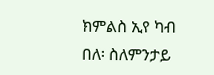ክምልስ ኢየ ካብ በለ፡ ስለምንታይ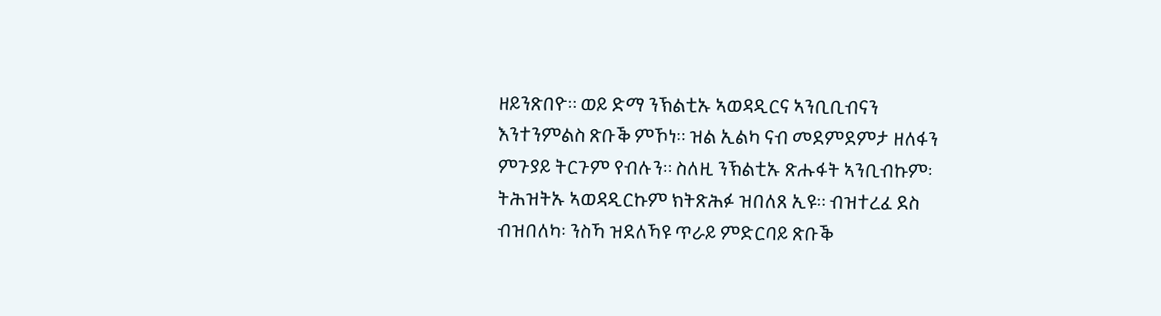ዘይንጽበዮ። ወይ ድማ ንኽልቲኡ ኣወዳዲርና ኣንቢቢብናን እንተንምልስ ጽቡቕ ምኾነ። ዝል ኢልካ ናብ መደምደምታ ዘለፋን ምጉያይ ትርጉም የብሉን። ስለዚ ንኽልቲኡ ጽሑፋት ኣንቢብኩም፡ ትሕዝትኡ ኣወዳዲርኩም ክትጽሕፉ ዝበለጸ ኢዩ። ብዝተረፈ ደስ ብዝበለካ፡ ንስኻ ዝደለኻዩ ጥራይ ምድርባይ ጽቡቕ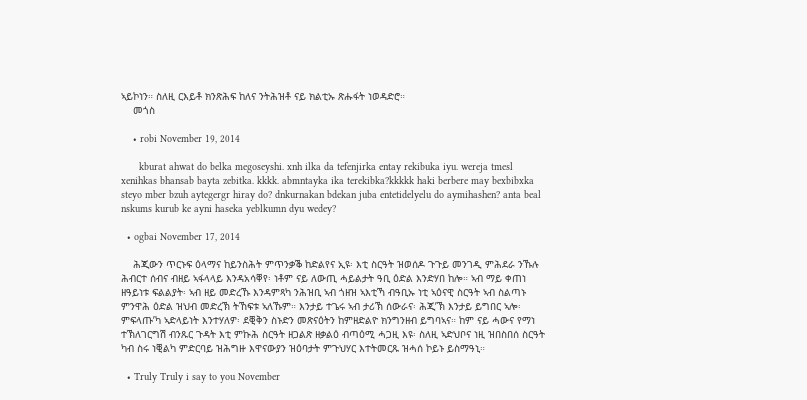ኣይኮነን። ስለዚ ርእይቶ ክንጽሕፍ ከለና ንትሕዝቶ ናይ ክልቲኡ ጽሑፋት ነወዳድሮ።
    መጎስ

    • robi November 19, 2014

      kburat ahwat do belka megoseyshi. xnh ilka da tefenjirka entay rekibuka iyu. wereja tmesl xenihkas bhansab bayta zebitka. kkkk. abmntayka ika terekibka?kkkkk haki berbere may bexbibxka steyo mber bzuh aytegergr hiray do? dnkurnakan bdekan juba entetidelyelu do aymihashen? anta beal nskums kurub ke ayni haseka yeblkumn dyu wedey?

  • ogbai November 17, 2014

    ሕጂውን ጥርኑፍ ዕላማና ከይንስሕት ምጥንቃቕ ከድልየና ኢዩ፡ እቲ ስርዓት ዝወሰዶ ጉጉይ መንገዲ ምሕደራ ንኹሉ ሕብርተ ሰብና ብዘይ ኣፋላላይ እንዳአሳቐየ፡ ነቶም ናይ ለውጢ ሓይልታት ዓቢ ዕድል እንድሃበ ከሎ። ኣብ ማይ ቀጠነ ዘዓይነቱ ፍልልያት፡ ኣብ ዘይ መድረኹ እንዳምጻካ ንሕዝቢ ኣብ ጎዘዝ ኣእቲኻ ብዓቢኡ ነቲ ኣዕናዊ ስርዓት ኣብ ስልጣኑ ምንዋሕ ዕድል ዝህብ መድረኽ ትኸፍቱ ኣለኹም። እንታይ ተጌሩ ኣብ ታሪኽ ሰውራና፡ ሕጂ’ኽ እንታይ ይግበር ኣሎ፡ ምፍላጡ’ካ ኣድላይነት እንተሃለዎ፡ ደቒቅን ስኑድን መጽናዕትን ከምዘድልዮ ክንግንዘብ ይግባኣና። ከም ናይ ሓውና የማነ ተኽለገርግሽ ብንጹር ጉዳት እቲ ምኩሕ ስርዓት ዘጋልጽ ዘቃልዕ ብጣዕሚ ሓጋዚ እዩ፡ ስለዚ ኣድህቦና ነዚ ዝበስበሰ ስርዓት ካብ ስሩ ነቒልካ ምድርባይ ዝሕግዙ እዋናውያን ዝዕባታት ምጉህሃር እተትመርጹ ዝሓሰ ኮይኑ ይስማዓኒ።

  • Truly Truly i say to you November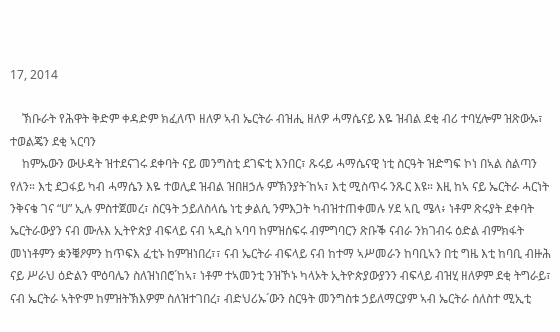17, 2014

    ኽቡራት የሕዋት ቅድም ቀዳድም ክፈለጥ ዘለዎ ኣብ ኤርትራ ብዝሒ ዘለዎ ሓማሴናይ እዬ ዝብል ደቂ ብሪ ተባሂሎም ዝጽውኡ፣ ተወልጄን ደቂ ኣርባን
    ከምኡውን ውሁዳት ዝተደናገሩ ደቀባት ናይ መንግስቲ ደገፍቲ እንበር፣ ጹሩይ ሓማሴናዊ ነቲ ስርዓት ዝድግፍ ኮነ በኣል ስልጣን የለን። እቲ ደጋፋይ ካብ ሓማሴን እዬ ተወሊደ ዝብል ዝበዘኃሉ ምኽንያት´ከኣ፣ እቲ ሚስጥሩ ንጹር እዩ። እዚ ከኣ ናይ ኤርትራ ሓርነት ንቅናቄ ገና “ሀ” ኢሉ ምስተጀመረ፣ ስርዓት ኃይለስላሴ ነቲ ቃልሲ ንምእጋት ካብዝተጠቀመሉ ሃደ ኣቢ ሜላ፥ ነቶም ጽሩያት ደቀባት ኤርትራውያን ናብ ሙሉእ ኢትዮጵያ ብፍላይ ናብ ኣዲስ ኣባባ ከምዝሰፍሩ ብምግባርን ጽቡቕ ናብራ ንክገብሩ ዕድል ብምክፋት መነነቶምን ቋንቑዖምን ከጥፍእ ፈቲኑ ከምዝነበረ፣፣ ናብ ኤርትራ ብፍላይ ናብ ከተማ ኣሥመራን ከባቢኣን በቲ ግዜ እቲ ከባቢ ብዙሕ ናይ ሥራህ ዕድልን ሞዕባሌን ስለዝነበሮ´ከኣ፣ ነቶም ተኣመንቲ ንዝኾኑ ካላኦት ኢትዮጵያውያንን ብፍላይ ብዝሂ ዘለዎም ደቂ ትግራይ፣ ናብ ኤርትራ ኣትዮም ከምዝትኽእዎም ስለዝተገበረ፣ ብድህሪኡ´ውን ስርዓት መንግስቱ ኃይለማርያም ኣብ ኤርትራ ሰለስተ ሚኢቲ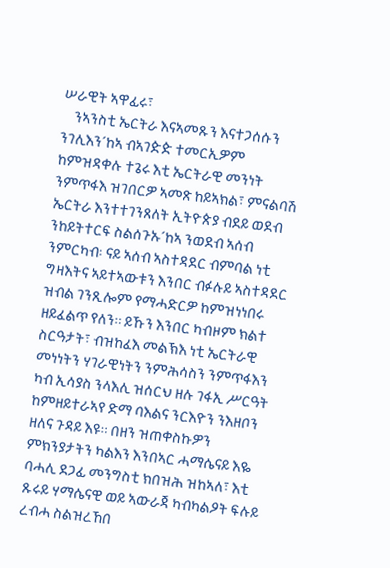ሠራዊት ኣዋፊሩ፣
    ንኣንስቲ ኤርትራ እናኣመጹን እናተጋሰሱን ንገሊእን´ከኣ ብኣገዽዽ ተመርኢዎም ከምዝዳቀሉ ተጌሩ እቲ ኤርትራዊ መንነት ንምጥፋእ ዝገበርዎ ኣመጽ ከይኣክል፣ ምናልባሽ ኤርትራ እንተተገንጸለት ኢትዮጵያ ብደይ ወደብ ንከይትተርፍ ስልሰጉኡ´ከኣ ንወደብ ኣሰብ ንምርካብ፡ ናይ ኣሰብ ኣስተዳደር ብምባል ነቲ ግዛእትና ኣይተኣውቱን እንበር ብፉሉይ ኣስተዳደር ዝብል ገንጺሎም የማሓድርዎ ከምዝነነበሩ ዘይፈልጥ የለን። ይኹን እንበር ካብዞም ክልተ ስርዓታት፣ ብዝከፈእ መልኽእ ነቲ ኤርትራዊ መነነትን ሃገራዊነትን ንምሕሳስን ንምጥፋእን ካብ ኢሳያስ ንላእሊ ዝሰርህ ዘሉ ገፋኢ ሥርዓት ከምዘይተራኣየ ድማ ባእልና ንርእዮን ንእዘቦን ዘለና ጉዳይ እዩ። በዘን ዝጠቀስኩዎን ምክንያታትን ካልእን እንበኣር ሓማሴናይ እዬ ባሓሊ ደጋፊ መንግስቲ ክበዝሕ ዝከኣለ፣ እቲ ጹሩይ ሃማሴናዊ ወይ ኣውራጃ ካብካልዖት ፍሉይ ረብሓ ስልዝረኸበ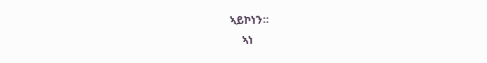ኣይኮነን።
    ኣነ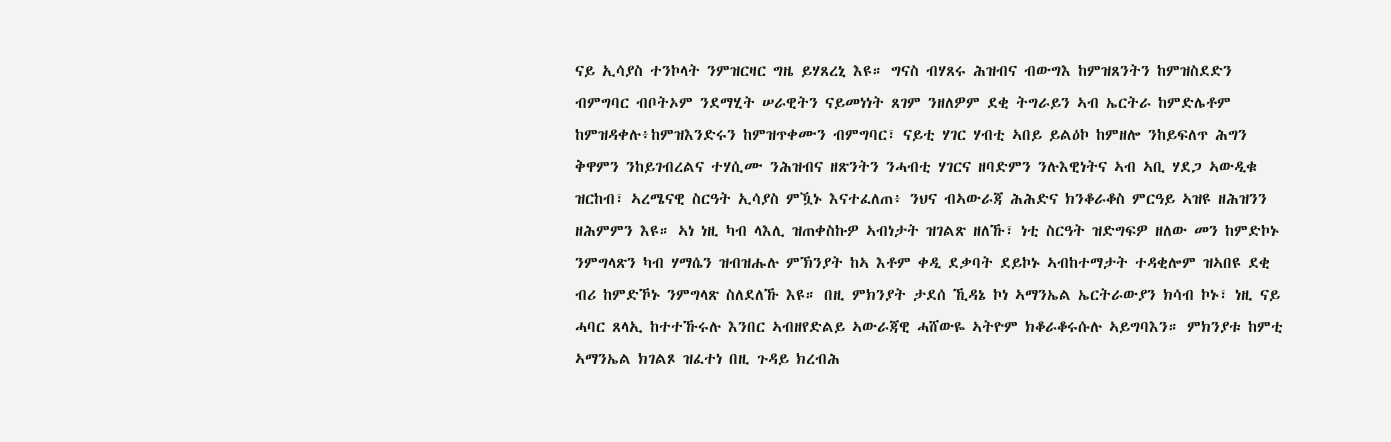ናይ ኢሳያስ ተንኮላት ንምዝርዛር ግዜ ይሃጸረኒ እዩ። ግናስ ብሃጸሩ ሕዝብና ብውግእ ከምዝጸንትን ከምዝስደድን ብምግባር ብቦትኦም ንደማሂት ሠራዊትን ናይመነነት ጸገም ንዘለዎም ደቂ ትግራይን ኣብ ኤርትራ ከምድሌቶም ከምዝዳቀሉ፥ከምዝእንድሩን ከምዝጥቀሙን ብምግባር፣ ናይቲ ሃገር ሃብቲ ኣበይ ይልዕኮ ከምዘሎ ንከይፍለጥ ሕግን ቅዋምን ንከይገብረልና ተሃሲሙ ንሕዝብና ዘጽንትን ንሓብቲ ሃገርና ዘባድምን ንሉእዊነትና ኣብ ኣቢ ሃደጋ ኣውዲቁ ዝርከብ፣ ኣረሜናዊ ስርዓት ኢሳያስ ምዃኑ እናተፈለጠ፥ ንህና ብኣውራጃ ሕሕድና ክንቆራቆስ ምርዓይ ኣዝዩ ዘሕዝንን ዘሕምምን እዩ። ኣነ ነዚ ካብ ላእሊ ዝጠቀስኩዎ ኣብነታት ዝገልጽ ዘለኹ፣ ነቲ ስርዓት ዝድግፍዎ ዘለው መን ከምድኮኑ ንምግላጽን ካብ ሃማሴን ዝብዝሑሉ ምኽንያት ከኣ እቶም ቀዲ ደቃባት ደይኮኑ ኣብከተማታት ተዳቂሎም ዝኣበዩ ደቂ ብሪ ከምድኾኑ ንምግላጽ ስለደለኹ እዩ። በዚ ምክንያት ታደሰ ኺዳኔ ኮነ ኣማንኤል ኤርትራውያን ክሳብ ኮኑ፣ ነዚ ናይ ሓባር ጸላኢ ከተተኹሩሉ እንበር ኣብዘየድልይ ኣውራጃዊ ሓሸውዬ ኣትዮም ክቆራቆሩሱሉ ኣይግባእን። ምክንያቱ ከምቲ ኣማንኤል ክገልጾ ዝፈተነ በዚ ጉዳይ ክረብሕ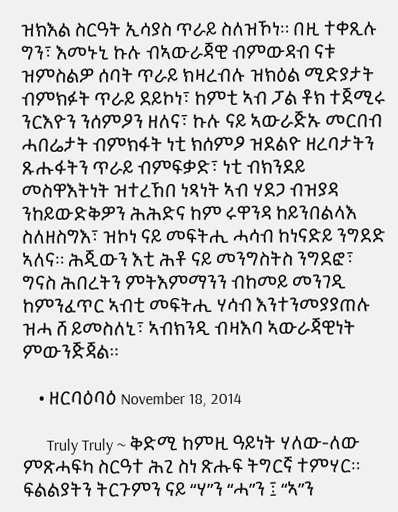ዝክእል ስርዓት ኢሳያስ ጥራይ ስለዝኾነ። በዚ ተቀጺሉ ግን፣ እመኑኒ ኩሉ ብኣውራጃዊ ብምውዳብ ናቱ ዝምስልዎ ሰባት ጥራይ ክዛረብሉ ዝክዕል ሚድያታት ብምክፉት ጥራይ ደይኮነ፣ ከምቲ ኣብ ፓል ቶክ ተጀሚሩ ንርእዮን ንሰምዖን ዘለና፣ ኩሉ ናይ ኣውራጅኡ መርበብ ሓበሬታት ብምክፋት ነቲ ክሰምዖ ዝደልዮ ዘረባታትን ጹሑፋትን ጥራይ ብምፍቃድ፣ ነቲ ብክንደይ መስዋእትነት ዝተረኸበ ነጻነት ኣብ ሃደጋ ብዝያዳ ንከይውድቅዎን ሕሕድና ከም ሩዋንዳ ከይንበልላእ ስለዘስግእ፣ ዝኮነ ናይ መፍትሒ ሓሳብ ከነናድይ ንግደድ ኣለና። ሕጂውን እቲ ሕቶ ናይ መንግስትስ ንግደፎ፣ ግናስ ሕበረትን ምትእምማንን ብከመይ መንገዲ ከምንፈጥር ኣብቲ መፍትሒ ሃሳብ እንተንመያያጠሉ ዝሓ ሸ ይመስለኒ፣ ኣብክንዲ ብዛእባ ኣውራጃዊነት ምውንጅጃል።

    • ዘርባዕባዕ November 18, 2014

      Truly Truly ~ ቅድሚ ከምዚ ዓይነት ሃለው-ለው ምጽሓፍካ ስርዓተ ሕጊ ስነ ጽሑፍ ትግርኛ ተምሃር። ፍልልያትን ትርጉምን ናይ “ሃ”ን “ሓ”ን ፤ “ኣ”ን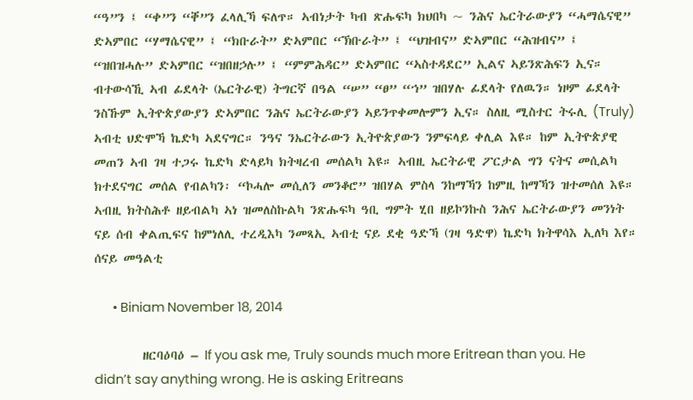“ዓ”ን ፤ “ቀ”ን “ቐ”ን ፈላሊኻ ፍለጥ። ኣብነታት ካብ ጽሑፍካ ክህበካ ~ ንሕና ኤርትራውያን “ሓማሴናዊ” ድኣምበር “ሃማሴናዊ” ፤ “ክቡራት” ድኣምበር “ኽቡራት” ፤ “ህዝብና” ድኣምበር “ሕዝብና” ፤ “ዝበዝሓሉ” ድኣምበር “ዝበዘኃሉ” ፤ “ምምሕዳር” ድኣምበር “ኣስተዳደር” ኢልና ኣይንጽሕፍን ኢና። ብተውሳኺ ኣብ ፊደላት (ኤርትራዊ) ትግርኛ በዓል “ሠ” “ፀ” “ኀ” ዝበሃሉ ፊደላት የለዉን። ነዞም ፊደላት ንስኹም ኢትዮጵያውያን ድኣምበር ንሕና ኤርትራውያን ኣይንጥቀመሎምን ኢና። ስለዚ ሚስተር ትሩሊ (Truly) ኣብቲ ህድሞኻ ኬድካ ኣደናግር። ንዓና ንኤርትራውን ኢትዮጵያውን ንምፍላይ ቀሊል እዩ። ከም ኢትዮጵያዊ መጠን ኣብ ገዛ ተጋሩ ኬድካ ድላይካ ክትዛረብ መሰልካ እዩ። ኣብዚ ኤርትራዊ ፖርታል ግን ናትና መሲልካ ክተደናግር መሰል የብልካን፡ “ኮሓሎ መሲለን መንቆሮ” ዝበሃል ምስላ ንከማኻን ከምዚ ከማኻን ዝተመሰለ እዩ። ኣብዚ ክትስሕቶ ዘይብልካ ኣነ ዝመለስኩልካ ንጽሑፍካ ዓቢ ግምት ሂበ ዘይኮንኩስ ንሕና ኤርትራውያን መንነት ናይ ሰብ ቀልጢፍና ከምነለሊ ተረዲእካ ንመጻኢ ኣብቲ ናይ ደቂ ዓድኻ (ገዛ ዓድዋ) ኬድካ ክትዋሳእ ኢለካ እየ። ሰናይ መዓልቲ

      • Biniam November 18, 2014

        ዘርባዕባዕ – If you ask me, Truly sounds much more Eritrean than you. He didn’t say anything wrong. He is asking Eritreans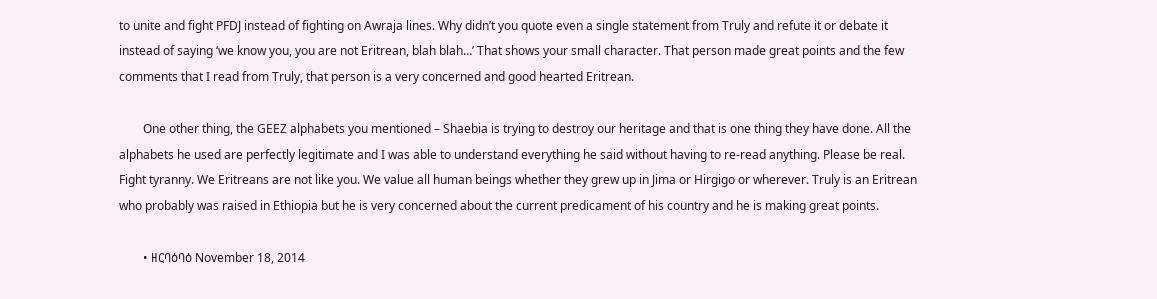to unite and fight PFDJ instead of fighting on Awraja lines. Why didn’t you quote even a single statement from Truly and refute it or debate it instead of saying ‘we know you, you are not Eritrean, blah blah…’ That shows your small character. That person made great points and the few comments that I read from Truly, that person is a very concerned and good hearted Eritrean.

        One other thing, the GEEZ alphabets you mentioned – Shaebia is trying to destroy our heritage and that is one thing they have done. All the alphabets he used are perfectly legitimate and I was able to understand everything he said without having to re-read anything. Please be real. Fight tyranny. We Eritreans are not like you. We value all human beings whether they grew up in Jima or Hirgigo or wherever. Truly is an Eritrean who probably was raised in Ethiopia but he is very concerned about the current predicament of his country and he is making great points.

        • ዘርባዕባዕ November 18, 2014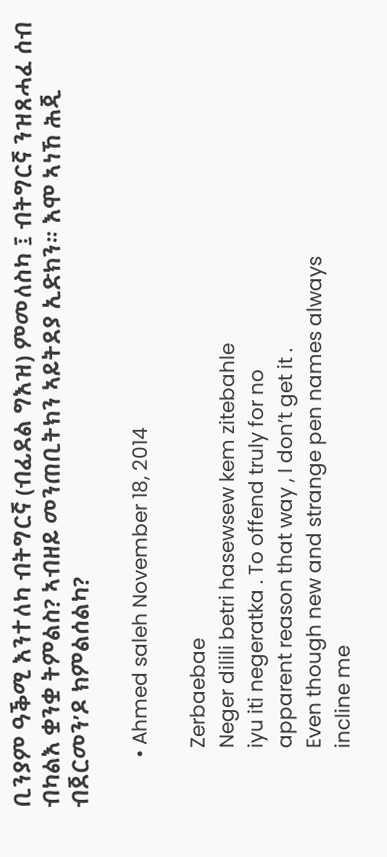ቢንያም ዓቕሚ እንተለካ ብትግርኛ (ብፊደል ግእዝ) ምመለስካ ፤ ብትግርኛ ንዝጸሓፈ ሰብ ብካልእ ቋንቋ ትምልስ? ኣብዘይ መንጠቢትክን ኣይትደያ ኢድክን። እሞ ኣነኸ ሕጂ ብጀርመን’ዶ ክምልሰልካ?

          • Ahmed saleh November 18, 2014

            Zerbaebae
            Neger dilili betri hasewsew kem zitebahle
            iyu iti negeratka . To offend truly for no
            apparent reason that way , I don’t get it .
            Even though new and strange pen names always
            incline me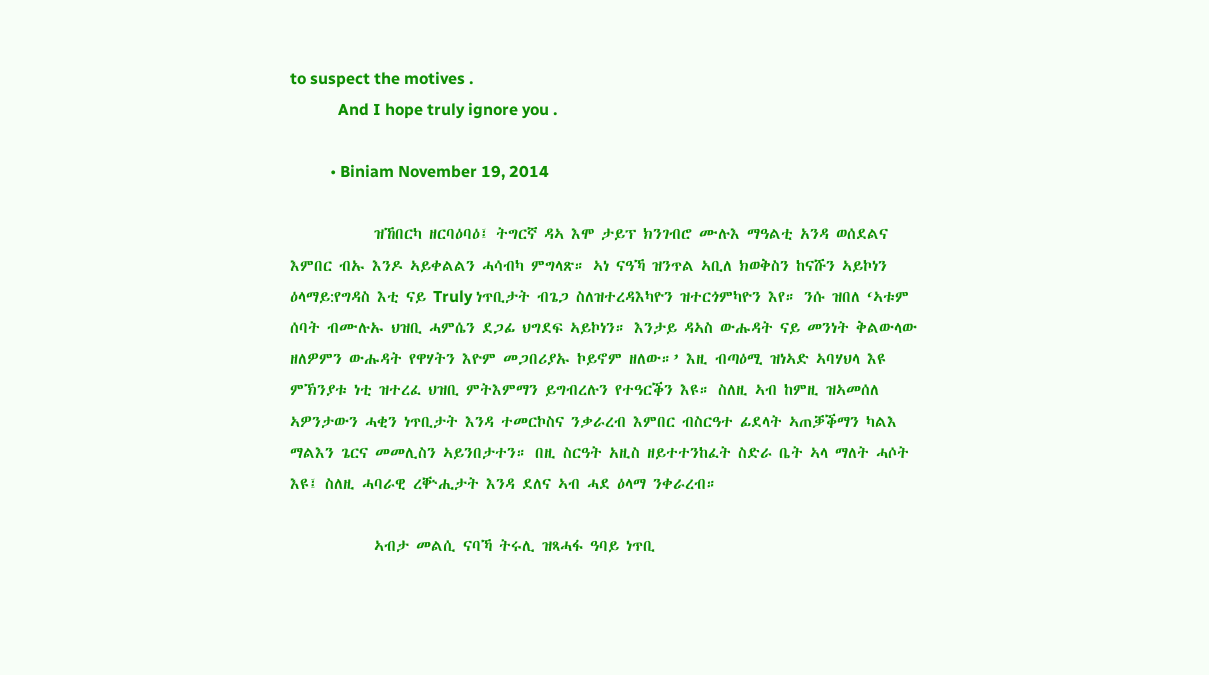to suspect the motives .
            And I hope truly ignore you .

          • Biniam November 19, 2014

            ዝኸበርካ ዘርባዕባዕ፤ ትግርኛ ዳኣ እሞ ታይፕ ክንገብሮ ሙሉእ ማዓልቲ አንዳ ወሰደልና እምበር ብኡ እንዶ ኣይቀልልን ሓሳብካ ምግላጽ። ኣነ ናዓኻ ዝንጥል ኣቢለ ክወቅስን ከናሹን ኣይኮነን ዕላማይ:የግዳስ እቲ ናይ Truly ነጥቢታት ብጌጋ ስለዝተረዳእካዮን ዝተርጎምካዮን እየ። ንሱ ዝበለ ‘ኣቱም ሰባት ብሙሉኡ ህዝቢ ሓምሴን ደጋፊ ህግደፍ ኣይኮነን። እንታይ ዳኣስ ውሑዳት ናይ መንነት ቅልውላው ዘለዎምን ውሑዳት የዋሃትን እዮም መጋበሪያኡ ኮይኖም ዘለው።’ እዚ ብጣዕሚ ዝነኣድ ኣባሃህላ እዩ ምኽንያቱ ነቲ ዝተረፈ ህዝቢ ምትእምማን ይግብረሉን የተዓርቕን እዩ። ስለዚ ኣብ ከምዚ ዝኣመሰለ ኣዎንታውን ሓቂን ነጥቢታት እንዳ ተመርኮስና ንቃራረብ እምበር ብስርዓተ ፊደላት ኣጠቓቕማን ካልእ ማልእን ጌርና መመሊስን ኣይንበታተን። በዚ ስርዓት አዚስ ዘይተተንከፈት ስድራ ቤት ኣላ ማለት ሓሶት እዩ፤ ስለዚ ሓባራዊ ረቝሒታት እንዳ ደለና ኣብ ሓደ ዕላማ ንቀራረብ።

            ኣብታ መልሲ ናባኻ ትሩሊ ዝጻሓፋ ዓባይ ነጥቢ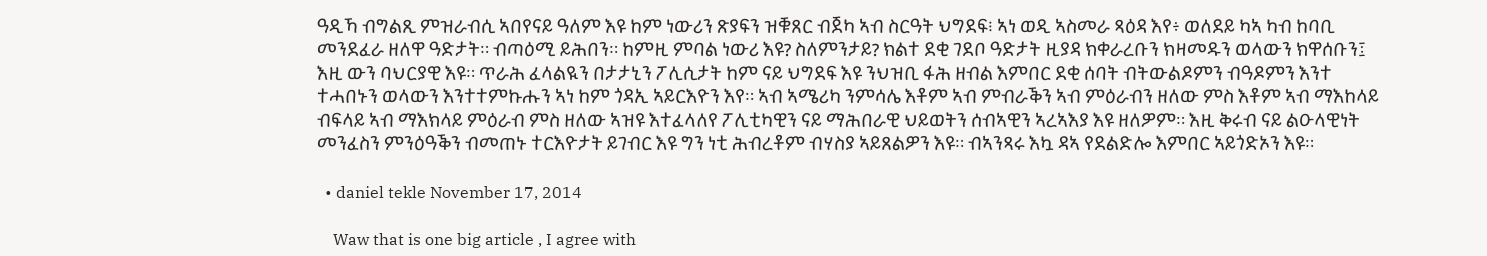ዓዲኻ ብግልጺ ምዝራብሲ ኣበየናይ ዓለም እዩ ከም ነውሪን ጽያፍን ዝቑጸር ብጀካ ኣብ ስርዓት ህግደፍ፧ ኣነ ወዲ ኣስመራ ጻዕዳ እየ፥ ወለደይ ካኣ ካብ ከባቢ መንደፈራ ዘለዋ ዓድታት። ብጣዕሚ ይሕበን። ከምዚ ምባል ነውሪ እዩ? ስለምንታይ? ክልተ ደቂ ገደቦ ዓድታት ዚያዳ ክቀራረቡን ክዛመዱን ወላውን ክዋሰቡን፤ እዚ ውን ባህርያዊ እዩ። ጥራሕ ፈላልዪን በታታኒን ፖሊሲታት ከም ናይ ህግደፍ እዩ ንህዝቢ ፋሕ ዘብል እምበር ደቂ ሰባት ብትውልዶምን ብዓዶምን እንተ ተሓበኑን ወላውን እንተተምኩሑን ኣነ ከም ጎዳኢ ኣይርእዮን እየ። ኣብ ኣሜሪካ ንምሳሌ እቶም ኣብ ምብራቕን ኣብ ምዕራብን ዘለው ምስ እቶም ኣብ ማእከላይ ብፍላይ ኣብ ማእክላይ ምዕራብ ምስ ዘለው ኣዝዩ እተፈላለየ ፖሊቲካዊን ናይ ማሕበራዊ ህይወትን ሰብኣዊን ኣረኣእያ እዩ ዘለዎም። እዚ ቅሩብ ናይ ልዑላዊነት መንፈስን ምንዕዓቕን ብመጠኑ ተርእዮታት ይገብር እዩ ግን ነቲ ሕብረቶም ብሃስያ ኣይጸልዎን እዩ። ብኣንጻሩ እኳ ዳኣ የደልድሎ እምበር ኣይጎድኦን እዩ።

  • daniel tekle November 17, 2014

    Waw that is one big article , I agree with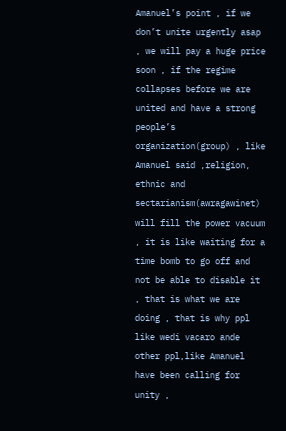Amanuel’s point , if we don’t unite urgently asap , we will pay a huge price soon , if the regime collapses before we are united and have a strong people’s organization(group) , like Amanuel said ,religion, ethnic and sectarianism(awragawinet) will fill the power vacuum , it is like waiting for a time bomb to go off and not be able to disable it , that is what we are doing , that is why ppl like wedi vacaro ande other ppl,like Amanuel have been calling for unity ,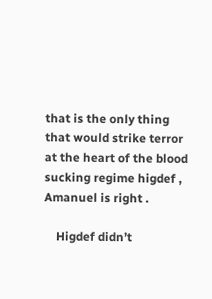that is the only thing that would strike terror at the heart of the blood sucking regime higdef , Amanuel is right .

    Higdef didn’t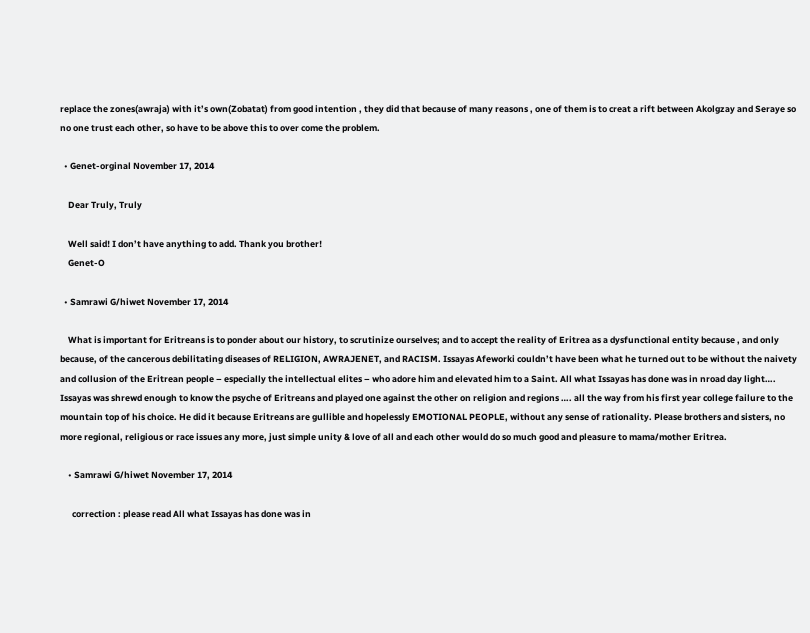replace the zones(awraja) with it’s own(Zobatat) from good intention , they did that because of many reasons , one of them is to creat a rift between Akolgzay and Seraye so no one trust each other, so have to be above this to over come the problem.

  • Genet-orginal November 17, 2014

    Dear Truly, Truly

    Well said! I don’t have anything to add. Thank you brother!
    Genet-O

  • Samrawi G/hiwet November 17, 2014

    What is important for Eritreans is to ponder about our history, to scrutinize ourselves; and to accept the reality of Eritrea as a dysfunctional entity because , and only because, of the cancerous debilitating diseases of RELIGION, AWRAJENET, and RACISM. Issayas Afeworki couldn’t have been what he turned out to be without the naivety and collusion of the Eritrean people – especially the intellectual elites – who adore him and elevated him to a Saint. All what Issayas has done was in nroad day light…. Issayas was shrewd enough to know the psyche of Eritreans and played one against the other on religion and regions …. all the way from his first year college failure to the mountain top of his choice. He did it because Eritreans are gullible and hopelessly EMOTIONAL PEOPLE, without any sense of rationality. Please brothers and sisters, no more regional, religious or race issues any more, just simple unity & love of all and each other would do so much good and pleasure to mama/mother Eritrea.

    • Samrawi G/hiwet November 17, 2014

      correction : please read All what Issayas has done was in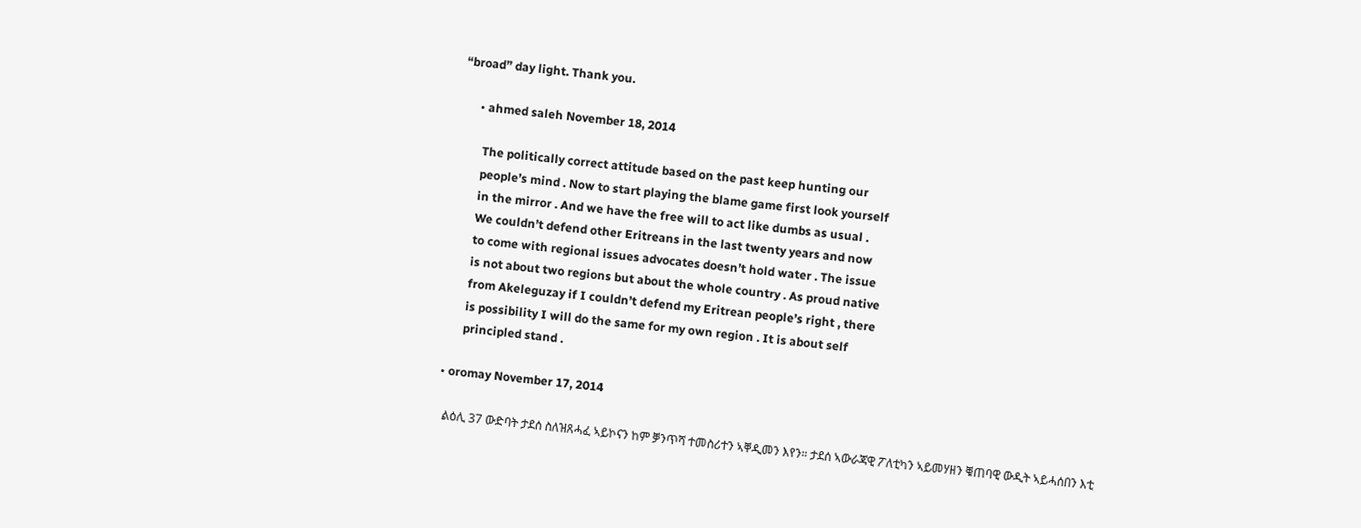“broad” day light. Thank you.

      • ahmed saleh November 18, 2014

        The politically correct attitude based on the past keep hunting our
        people’s mind . Now to start playing the blame game first look yourself
        in the mirror . And we have the free will to act like dumbs as usual .
        We couldn’t defend other Eritreans in the last twenty years and now
        to come with regional issues advocates doesn’t hold water . The issue
        is not about two regions but about the whole country . As proud native
        from Akeleguzay if I couldn’t defend my Eritrean people’s right , there
        is possibility I will do the same for my own region . It is about self
        principled stand .

  • oromay November 17, 2014

    ልዕሊ 37 ውድባት ታደሰ ስለዝጸሓፈ ኣይኮናን ከም ቓንጥሻ ተመስሪተን ኣቐዲመን እየን። ታደሰ ኣውራጃዊ ፖለቲካን ኣይመሃዘን ቑጠባዊ ውዲት ኣይሓሰበን እቲ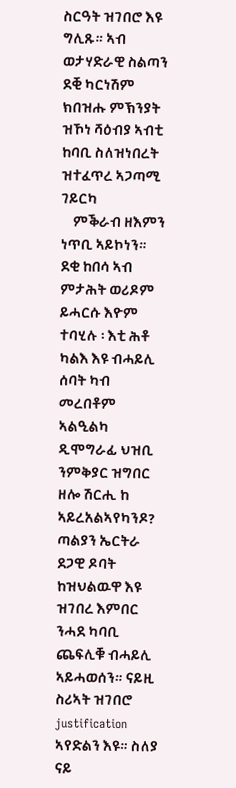ስርዓት ዝገበሮ እዩ ግሊጹ። ኣብ ወታሃድራዊ ስልጣን ደቒ ካርነሽም ክበዝሑ ምኽንያት ዝኾነ ሻዕብያ ኣብቲ ከባቢ ስለዝነበረት ዝተፈጥረ ኣጋጣሚ ገይርካ
    ምቕራብ ዘእምን ነጥቢ ኣይኮነን። ደቂ ከበሳ ኣብ ምታሕት ወሪዶም ይሓርሱ እዮም ተባሂሉ ፡ እቲ ሕቶ ካልእ እዩ ብሓይሊ ሰባት ካብ መረበቶም ኣልዒልካ ዲሞግራፊ ህዝቢ ንምቅያር ዝግበር ዘሎ ሽርሒ ከ ኣይረአልኣየካንዶ? ጣልያን ኤርትራ ደጋዊ ዶባት ከዝህልዉዋ እዩ ዝገበረ እምበር ንሓደ ካባቢ ጨፍሊቑ ብሓይሊ ኣይሓወሰን። ናይዚ ስሪኣት ዝገበሮ justification ኣየድልን እዩ። ስለያ ናይ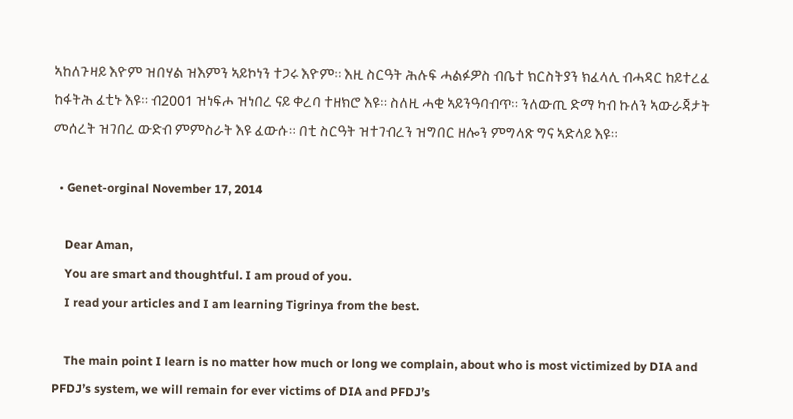ኣከለጉዛይ እዮም ዝበሃል ዝእምን ኣይኮነን ተጋሩ እዮም። እዚ ስርዓት ሕሉፍ ሓልፉዎስ ብቤተ ክርስትያን ክፈላሊ ብሓዳር ከይተረፈ ከፋትሕ ፈቲኑ እዩ። ብ2001 ዝነፍሖ ዝነበረ ናይ ቀረባ ተዘክሮ እዩ። ስለዚ ሓቂ ኣይንዓባብጥ። ንለውጢ ድማ ካብ ኩለን ኣውራጃታት መሰረት ዝገበረ ውድብ ምምስራት እዩ ፈውሱ። በቲ ስርዓት ዝተገብረን ዝግበር ዘሎን ምግላጽ ግና ኣድላይ እዩ።

  • Genet-orginal November 17, 2014

    Dear Aman,
    You are smart and thoughtful. I am proud of you.
    I read your articles and I am learning Tigrinya from the best.

    The main point I learn is no matter how much or long we complain, about who is most victimized by DIA and PFDJ’s system, we will remain for ever victims of DIA and PFDJ’s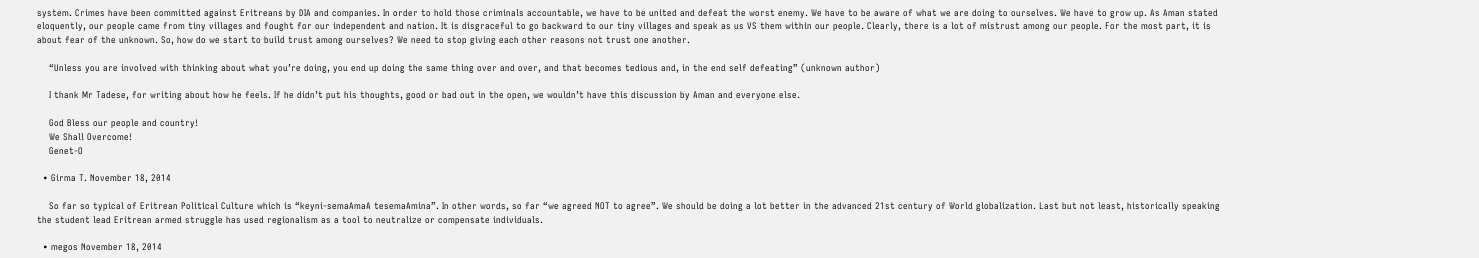system. Crimes have been committed against Eritreans by DIA and companies. In order to hold those criminals accountable, we have to be united and defeat the worst enemy. We have to be aware of what we are doing to ourselves. We have to grow up. As Aman stated eloquently, our people came from tiny villages and fought for our independent and nation. It is disgraceful to go backward to our tiny villages and speak as us VS them within our people. Clearly, there is a lot of mistrust among our people. For the most part, it is about fear of the unknown. So, how do we start to build trust among ourselves? We need to stop giving each other reasons not trust one another.

    “Unless you are involved with thinking about what you’re doing, you end up doing the same thing over and over, and that becomes tedious and, in the end self defeating” (unknown author)

    I thank Mr Tadese, for writing about how he feels. If he didn’t put his thoughts, good or bad out in the open, we wouldn’t have this discussion by Aman and everyone else.

    God Bless our people and country!
    We Shall Overcome!
    Genet-O

  • Girma T. November 18, 2014

    So far so typical of Eritrean Political Culture which is “keyni-semaAmaA tesemaAmina”. In other words, so far “we agreed NOT to agree”. We should be doing a lot better in the advanced 21st century of World globalization. Last but not least, historically speaking the student lead Eritrean armed struggle has used regionalism as a tool to neutralize or compensate individuals.

  • megos November 18, 2014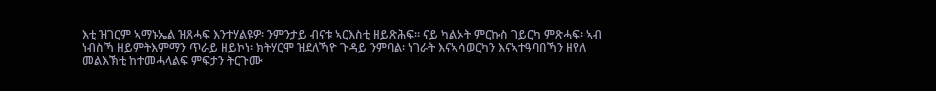እቲ ዝገርም ኣማኑኤል ዝጸሓፍ እንተሃልዩዎ፡ ንምንታይ ብናቱ ኣርእስቲ ዘይጽሕፍ። ናይ ካልኦት ምርኩስ ገይርካ ምጽሓፍ፡ ኣብ ነብስኻ ዘይምትእምማን ጥራይ ዘይኮነ፡ ክትሃርሞ ዝደለኻዮ ጉዳይ ንምባል፡ ነገራት እናኣሳወርካን እናኣተዓባበኻን ዘየለ መልእኽቲ ከተመሓላልፍ ምፍታን ትርጉሙ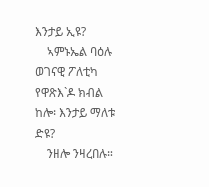እንታይ ኢዩ?
    ኣምኑኤል ባዕሉ ወገናዊ ፖለቲካ የዋጽእ`ዶ ክብል ከሎ፡ እንታይ ማለቱ ድዩ?
    ንዘሎ ንዛረበሉ።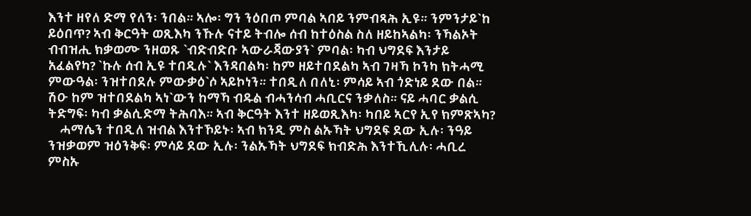እንተ ዘየለ ድማ የለን፡ ንበል። ኣሎ፡ ግን ንዕበጦ ምባል ኣበይ ንምብጻሕ ኢዩ። ንምንታይ`ከ ይዕበጥ? ኣብ ቅርዓት ወጺእካ ንኹሉ ናተይ ትብሎ ሰብ ከተዕስል ስለ ዘይከኣልካ፡ ንኻልኦት ብብዝሒ ክቃወሙ ንዘወጹ `ብድብድቡ ኣውራጃውያን` ምባል፡ ካብ ህግደፍ እንታይ አፈልየካ? `ኩሉ ሰብ ኢዩ ተበዲሉ` እንዳበልካ፡ ከም ዘይተበደልካ ኣብ ገዛኻ ኮንካ ክትሓሚ ምውዓል፡ ንዝተበደሉ ምውቃዕ`ሶ ኣይኮነን። ተበዲለ በለኒ፡ ምሳይ ኣብ ጎድነይ ደው በል። ሽዑ ከም ዝተበደልካ ኣነ`ውን ከማኻ ብዱል ብሓንሳብ ሓቢርና ንቃለስ። ናይ ሓባር ቃልሲ ትድግፍ፡ ካብ ቃልሲድማ ትሕባእ። ኣብ ቅርዓት እንተ ዘይወጺእካ፡ ካበይ ኣርየ ኢየ ክምጽኣካ?
    ሓማሴን ተበዲለ ዝብል እንተኾይኑ፡ ኣብ ክንዲ ምስ ልኡኻት ህግደፍ ደው ኢሉ፡ ንዓይ ንዝቃወም ዝዕንቅፍ፡ ምሳይ ደው ኢሉ፡ ንልኡኻት ህግደፍ ክብድሕ እንተኺሊሉ፡ ሓቢረ ምስኡ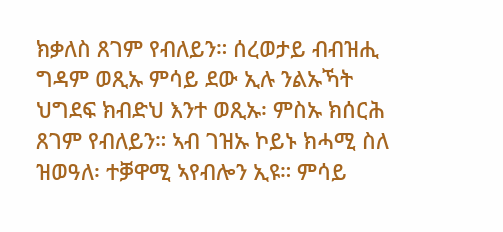ክቃለስ ጸገም የብለይን። ሰረወታይ ብብዝሒ ግዳም ወጺኡ ምሳይ ደው ኢሉ ንልኡኻት ህግደፍ ክብድህ እንተ ወጺኡ፡ ምስኡ ክሰርሕ ጸገም የብለይን። ኣብ ገዝኡ ኮይኑ ክሓሚ ስለ ዝወዓለ፡ ተቓዋሚ ኣየብሎን ኢዩ። ምሳይ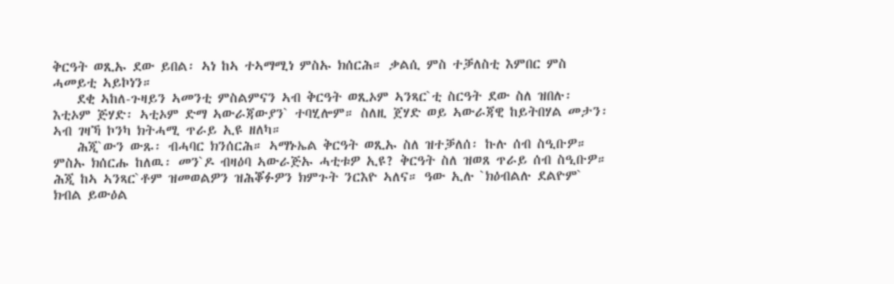ቅርዓት ወጺኡ ደው ይበል፡ ኣነ ከኣ ተኣማሚነ ምስኡ ክሰርሕ። ቃልሲ ምስ ተቓለስቲ እምበር ምስ ሓመይቲ ኣይኮነን።
    ደቂ ኣከለ-ጉዛይን ኣመንቲ ምስልምናን ኣብ ቅርዓት ወጺኦም ኣንጻር`ቲ ስርዓት ደው ስለ ዝበሉ፡ እቲኦም ጅሃድ፡ ኣቲኦም ድማ ኣውራጃውያን` ተባሂሎም። ስለዚ ጀሃድ ወይ ኣውራጃዊ ከይትበሃል መታን፡ ኣብ ገዛኻ ኮንካ ክትሓሚ ጥራይ ኢዩ ዘለካ።
    ሕጂ`ውን ውጹ፡ ብሓባር ክንሰርሕ። ኣማኑኤል ቅርዓት ወጺኡ ስለ ዝተቓለሰ፡ ኩሉ ሰብ ስዒቡዎ። ምስኡ ክሰርሑ ከለዉ፡ መን`ዶ ብዛዕባ ኣውራጅኡ ሓቲቱዎ ኢዩ? ቅርዓት ስለ ዝወጸ ጥራይ ሰብ ስዒቡዎ። ሕጂ ከኣ ኣንጻር`ቶም ዝመወልዎን ዝሕቖፉዎን ክምጉት ንርእዮ ኣለና። ዓው ኢሉ `ክዕብልሉ ደልዮም` ክብል ይውዕል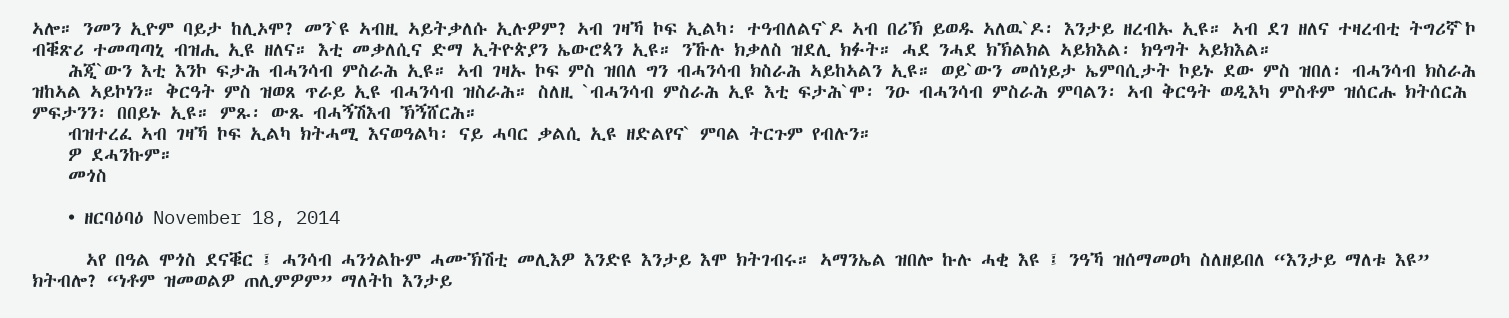ኣሎ። ንመን ኢዮም ባይታ ከሊኦሞ? መን`ዩ ኣብዚ ኣይትቃለሱ ኢሉዎም? ኣብ ገዛኻ ኮፍ ኢልካ፡ ተዓብለልና`ዶ ኣብ በሪኽ ይወዱ ኣለዉ`ዶ፡ እንታይ ዘረብኡ ኢዩ። ኣብ ደገ ዘለና ተዛረብቲ ትግሪኛ`ኮ ብቑጽሪ ተመጣጣኒ ብዝሒ ኢዩ ዘለና። እቲ መቃለሲና ድማ ኢትዮጵያን ኤውሮጳን ኢዩ። ንኹሉ ክቃለስ ዝደሊ ክፉት። ሓደ ንሓደ ክኽልክል ኣይክእል፡ ክዓግት ኣይክእል።
    ሕጂ`ውን እቲ እንኮ ፍታሕ ብሓንሳብ ምስራሕ ኢዩ። ኣብ ገዛኡ ኮፍ ምስ ዝበለ ግን ብሓንሳብ ክስራሕ ኣይከኣልን ኢዩ። ወይ`ውን መሰነይታ ኤምባሲታት ኮይኑ ደው ምስ ዝበለ፡ ብሓንሳብ ክስራሕ ዝከኣል ኣይኮነን። ቅርዓት ምስ ዝወጸ ጥራይ ኢዩ ብሓንሳብ ዝስራሕ። ስለዚ `ብሓንሳብ ምስራሕ ኢዩ እቲ ፍታሕ`ሞ፡ ንዑ ብሓንሳብ ምስራሕ ምባልን፡ ኣብ ቅርዓት ወዲእካ ምስቶም ዝሰርሑ ክትሰርሕ ምፍታንን፡ በበይኑ ኢዩ። ምጹ፡ ውጹ ብሓኝሽእብ ኽኝሸርሕ።
    ብዝተረፈ ኣብ ገዛኻ ኮፍ ኢልካ ክትሓሚ እናወዓልካ፡ ናይ ሓባር ቃልሲ ኢዩ ዘድልየና` ምባል ትርጉም የብሉን።
    ዎ ደሓንኩም።
    መጎስ

    • ዘርባዕባዕ November 18, 2014

      ኣየ በዓል ሞጎስ ደናቑር ፤ ሓንሳብ ሓንጎልኩም ሓሙኽሽቲ መሊእዎ እንድዩ እንታይ እሞ ክትገብሩ። ኣማንኤል ዝበሎ ኩሉ ሓቂ እዩ ፤ ንዓኻ ዝሰማመዐካ ስለዘይበለ “እንታይ ማለቱ እዩ” ክትብሎ? “ነቶም ዝመወልዎ ጠሊምዎም” ማለትከ እንታይ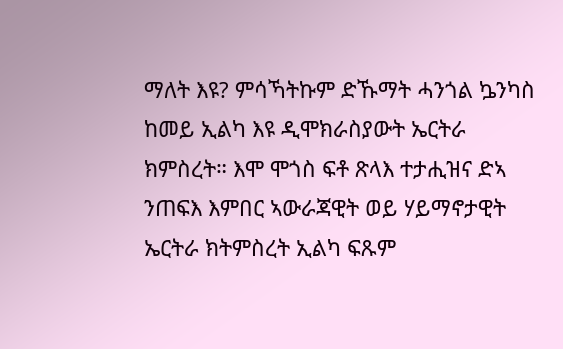ማለት እዩ? ምሳኻትኩም ድኹማት ሓንጎል ኴንካስ ከመይ ኢልካ እዩ ዲሞክራስያውት ኤርትራ ክምስረት። እሞ ሞጎስ ፍቶ ጽላእ ተታሒዝና ድኣ ንጠፍእ እምበር ኣውራጃዊት ወይ ሃይማኖታዊት ኤርትራ ክትምስረት ኢልካ ፍጹም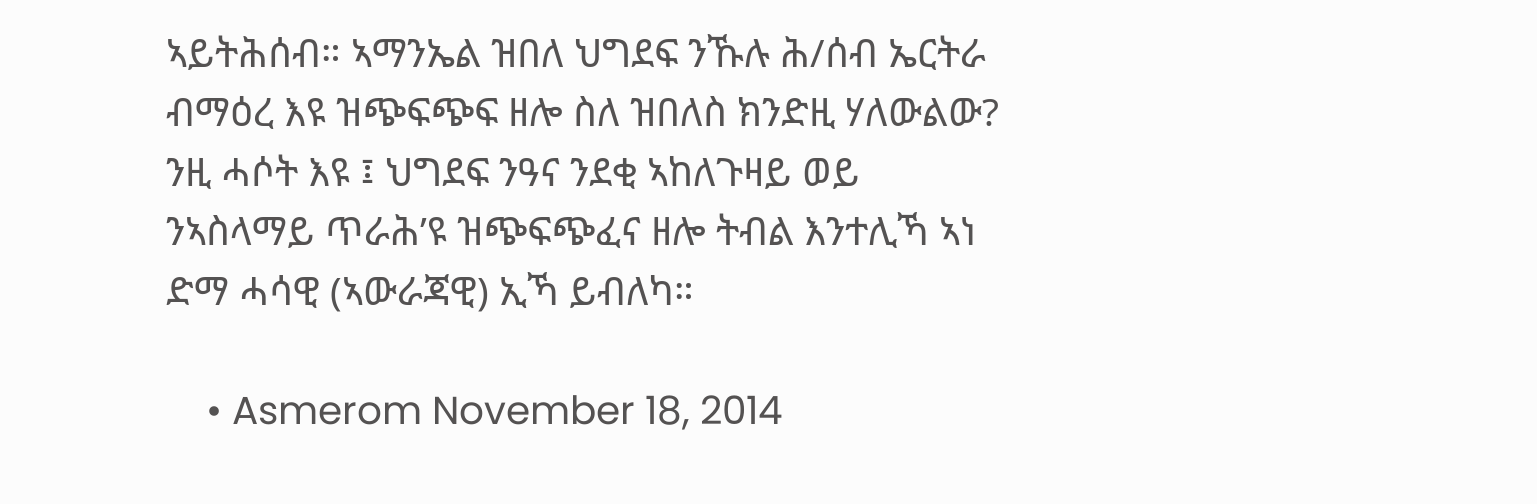ኣይትሕሰብ። ኣማንኤል ዝበለ ህግደፍ ንኹሉ ሕ/ሰብ ኤርትራ ብማዕረ እዩ ዝጭፍጭፍ ዘሎ ስለ ዝበለስ ክንድዚ ሃለውልው? ንዚ ሓሶት እዩ ፤ ህግደፍ ንዓና ንደቂ ኣከለጉዛይ ወይ ንኣስላማይ ጥራሕ’ዩ ዝጭፍጭፈና ዘሎ ትብል እንተሊኻ ኣነ ድማ ሓሳዊ (ኣውራጃዊ) ኢኻ ይብለካ።

    • Asmerom November 18, 2014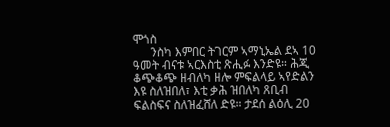ሞጎስ
      ንስካ እምበር ትገርም ኣማኒኤል ደኣ 10 ዓመት ብናቱ ኣርእስቲ ጽሒፉ እንድዩ። ሕጂ ቆጭቆጭ ዘብለካ ዘሎ ምፍልላይ ኣየድልን እዩ ስለዝበለ፣ እቲ ቃሕ ዝበለካ ጸቢብ ፍልስፍና ስለዝፈሸለ ድዩ። ታደሰ ልዕሊ 20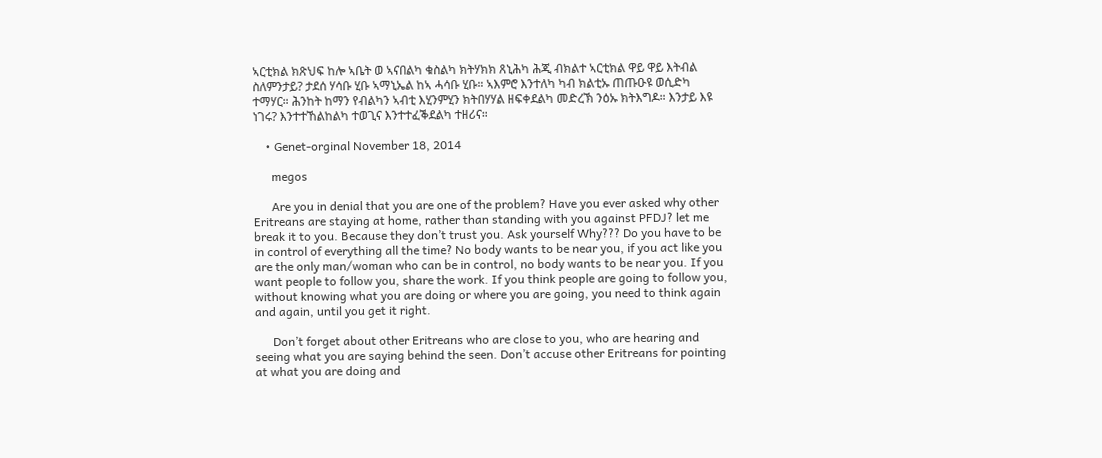ኣርቲክል ክጽህፍ ከሎ ኣቤት ወ ኣናበልካ ቁስልካ ክትሃክክ ጸኒሕካ ሕጂ ብክልተ ኣርቲክል ዋይ ዋይ እትብል ስለምንታይ? ታደሰ ሃሳቡ ሂቡ ኣማኒኤል ከኣ ሓሳቡ ሂቡ። ኣእምሮ እንተለካ ካብ ክልቲኡ ጠጡዑዩ ወሲድካ ተማሃር። ሕንከት ከማን የብልካን ኣብቲ እሂንምሂን ክትበሃሃል ዘፍቀደልካ መድረኽ ንዕኡ ክትእግዶ። እንታይ እዩ ነገሩ? እንተተኸልከልካ ተወጊና እንተተፈቕደልካ ተዘሪና።

    • Genet-orginal November 18, 2014

      megos

      Are you in denial that you are one of the problem? Have you ever asked why other Eritreans are staying at home, rather than standing with you against PFDJ? let me break it to you. Because they don’t trust you. Ask yourself Why??? Do you have to be in control of everything all the time? No body wants to be near you, if you act like you are the only man/woman who can be in control, no body wants to be near you. If you want people to follow you, share the work. If you think people are going to follow you, without knowing what you are doing or where you are going, you need to think again and again, until you get it right.

      Don’t forget about other Eritreans who are close to you, who are hearing and seeing what you are saying behind the seen. Don’t accuse other Eritreans for pointing at what you are doing and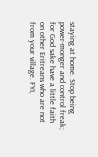staying at home. Stop being power-monger and control freak; for God sake have a little faith on other Eritreans who are not from your village. FYI,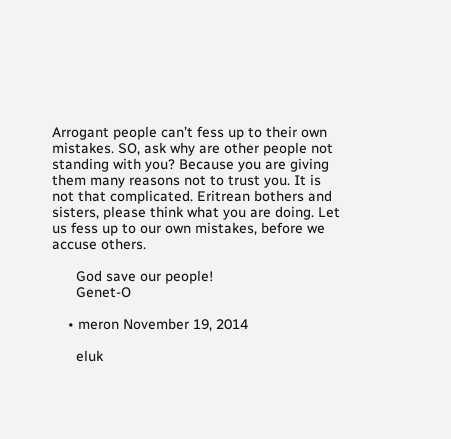Arrogant people can’t fess up to their own mistakes. SO, ask why are other people not standing with you? Because you are giving them many reasons not to trust you. It is not that complicated. Eritrean bothers and sisters, please think what you are doing. Let us fess up to our own mistakes, before we accuse others.

      God save our people!
      Genet-O

    • meron November 19, 2014

      eluk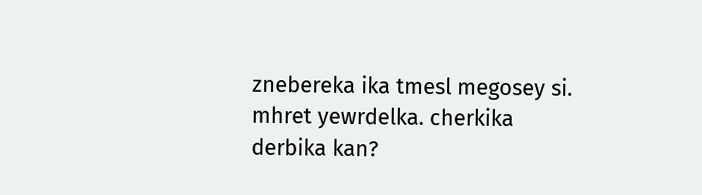znebereka ika tmesl megosey si. mhret yewrdelka. cherkika derbika kan?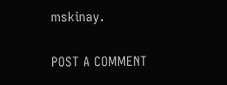mskinay.

POST A COMMENT